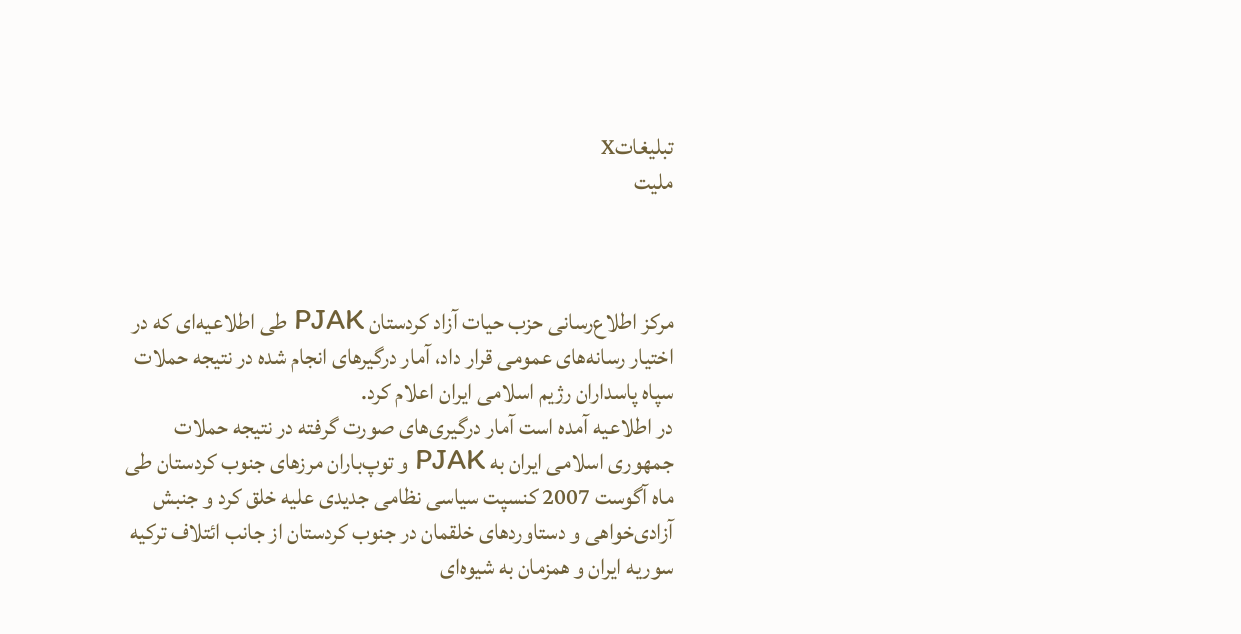تبليغاتX
ملیت



مركز اطلاع‌رسانی حزب حیات آزاد كردستان PJAK طی اطلاعیه‌ای که در اختیار رسانه‌های عمومی قرار داد، آمار درگیرهای انجام شده در نتیجه حملات سپاه پاسداران رژیم اسلامی ایران اعلام کرد.
در اطلاعیه آمده است آمار درگیری‌های صورت گرفته در نتیجه حملات جمهوری اسلامی ایران به PJAK و توپ‌باران مرزهای جنوب كردستان طی ماه آگوست 2007 كنسپت سیاسی نظامی جدیدی علیه خلق كرد و جنبش آزادی‌خواهی و دستاوردهای خلقمان در جنوب كردستان از جانب ائتلاف تركیه سوریه ایران و همزمان به شیوه‌ای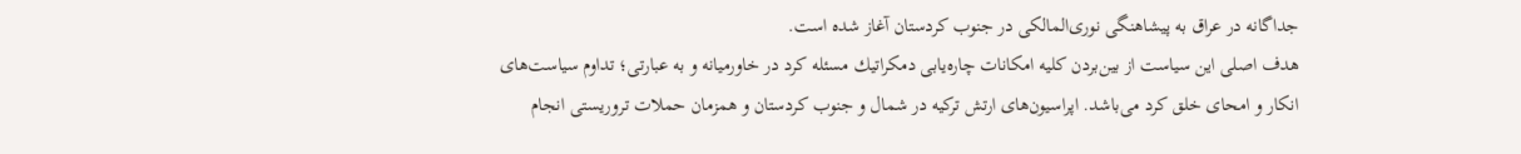جداگانه در عراق به پیشاهنگی نوری‌المالكی در جنوب كردستان آغاز شده است.
هدف اصلی این سیاست از بین‌بردن كلیه امكانات چاره‌یابی دمكراتیك مسئله كرد در خاورمیانه و به عبارتی؛ تداوم سیاست‌های انكار و امحای خلق كرد می‌باشد. اپراسیون‌های ارتش تركیه در شمال و جنوب كردستان و همزمان حملات تروریستی انجام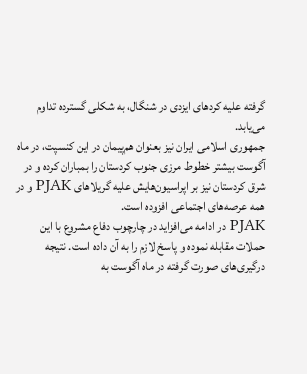گرفته علیه كردهای ایزدی در شنگال، به شكلی گسترده تداوم می‌یابد.
جمهوری اسلامی ایران نیز بعنوان هم‌پیمان در این كنسپت، در ماه آگوست بیشتر خطوط مرزی جنوب كردستان را بمباران كرده و در شرق كردستان نیز بر اپراسیون‌هایش علیه گریلاهای PJAK و در همه عرصه‌های اجتماعی افزوده است.
PJAK در ادامه می‌افزاید در چارچوب دفاع مشروع با این حملات مقابله نموده و پاسخ لازم را به آن داده است. نتیجه درگیری‌های صورت گرفته در ماه آگوست به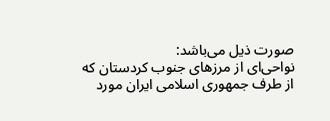صورت ذیل می‌باشد:
نواحی‌ای از مرزهای جنوب كردستان كه از طرف جمهوری اسلامی ایران مورد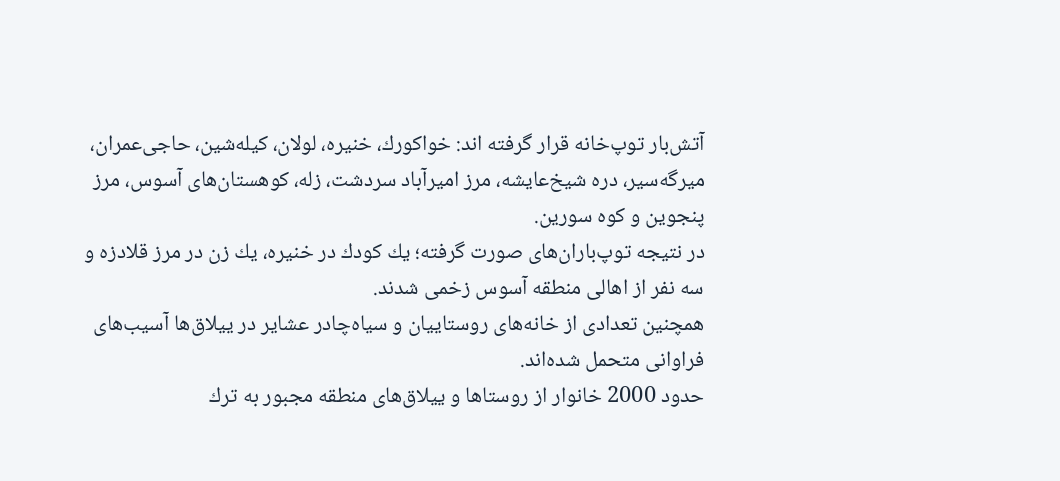آتش‌بار توپ‌خانه قرار گرفته اند: خواكورك، خنیره، لولان، كیله‌شین، حاجی‌عمران، میرگه‌سیر، دره شیخ‌عایشه، مرز امیرآباد سردشت، زله، كوهستان‌های آسوس، مرز پنجوین و كوه سورین.
در نتیجه توپ‌باران‌های صورت گرفته؛ یك كودك در خنیره، یك زن در مرز قلادزه و سه نفر از اهالی منطقه آسوس زخمی شدند.
همچنین تعدادی از خانه‌های روستاییان و سیاه‌چادر عشایر در ییلاق‌ها آسیب‌های فراوانی متحمل شده‌اند.
حدود 2000 خانوار از روستاها و ییلاق‌های منطقه مجبور به ترك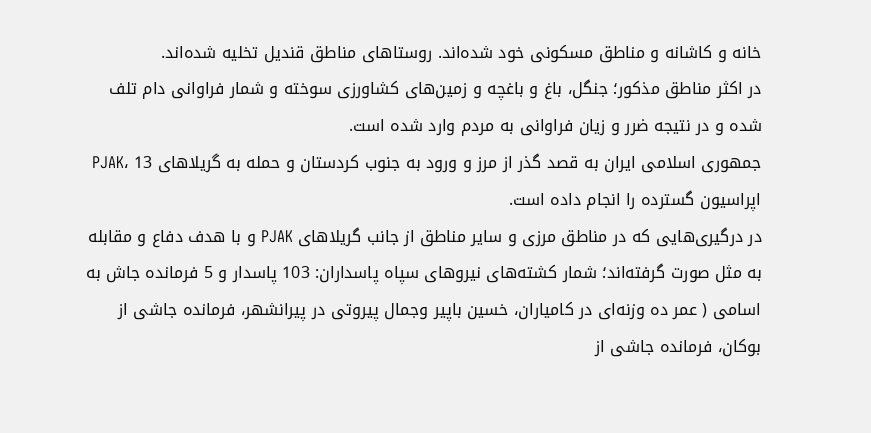خانه و كاشانه و مناطق مسكونی خود شده‌اند. روستاهای مناطق قندیل تخلیه شده‌اند.
در اكثر مناطق مذكور؛ جنگل‌، باغ و باغچه و زمین‌های كشاورزی سوخته و شمار فراوانی دام تلف شده و در نتیجه ضرر و زیان فراوانی به مردم وارد شده است.
جمهوری اسلامی ایران به قصد گذر از مرز و ورود به جنوب كردستان و حمله به گریلاهای PJAK، 13 اپراسیون گسترده را انجام داده است.
در درگیری‌هایی كه در مناطق مرزی و سایر مناطق از جانب گریلاهای PJAK و با هدف دفاع و مقابله به مثل صورت گرفته‌اند؛ شمار كشته‌های نیروهای سپاه پاسداران: 103 پاسدار و 5 فرمانده جاش به اسامی ( عمر ده وزنه‌ای در كامیاران، خسین باپیر وجمال پیروتی در پیرانشهر، فرمانده جاشی از بوكان، فرمانده جاشی از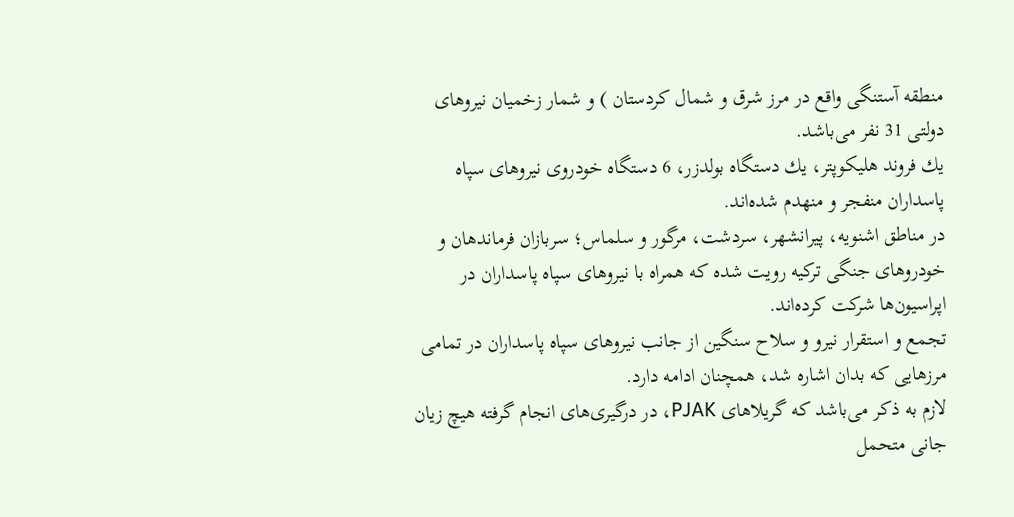منطقه آستنگی واقع در مرز شرق و شمال كردستان ) و شمار زخمیان نیروهای دولتی 31 نفر می‌باشد.
یك فروند هلیكوپتر، یك دستگاه بولدزر، 6 دستگاه خودروی نیروهای سپاه پاسداران منفجر و منهدم شده‌اند.
در مناطق اشنویه، پیرانشهر، سردشت، مرگور و سلماس؛ سربازان فرماندهان و خودروهای جنگی تركیه رویت شده كه همراه با نیروهای سپاه پاسداران در اپراسیون‌ها شركت كرده‌اند.
تجمع و استقرار نیرو و سلاح سنگین از جانب نیروهای سپاه پاسداران در تمامی مرزهایی كه بدان اشاره شد، همچنان ادامه دارد.
لازم به ذكر می‌باشد كه گریلاهای PJAK، در درگیری‌های انجام گرفته هیچ زیان جانی متحمل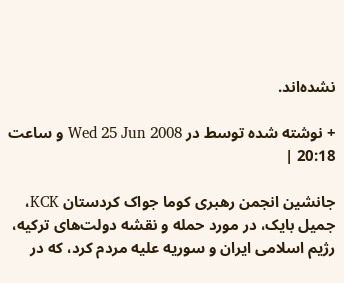نشده‌اند.

+ نوشته شده توسط در Wed 25 Jun 2008 و ساعت 20:18 |

جانشین انجمن رهبری کوما جواک کردستان KCK، جمیل بایک، در مورد حمله و نقشه دولت‌های ترکیه، رژیم اسلامی ایران و سوریه علیه مردم کرد، که در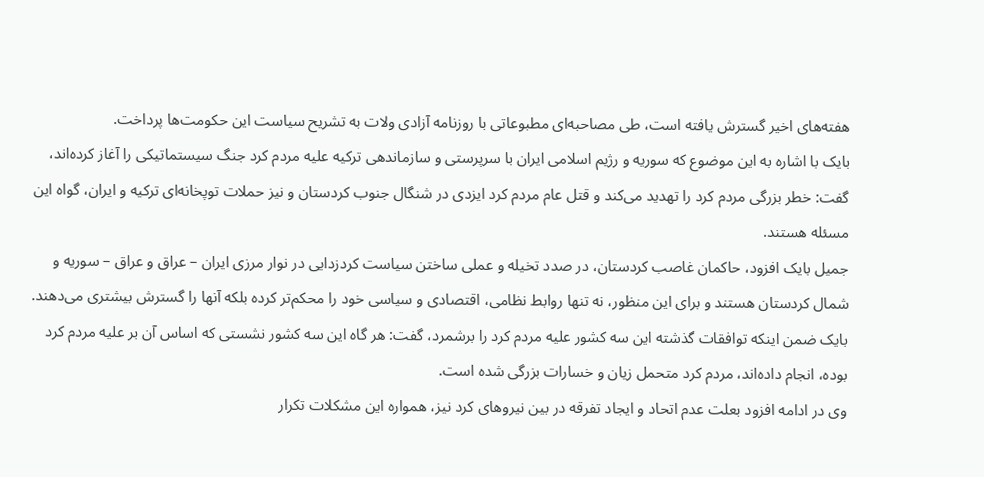هفته‌های اخیر گسترش یافته است، طی مصاحبه‌ای مطبوعاتی با روزنامه آزادی ولات به تشریح سیاست این حکومت‌ها پرداخت.
بایک با اشاره به این موضوع که سوریه و رژیم اسلامی ایران با سرپرستی و سازماندهی ترکیه علیه مردم کرد جنگ سیستماتیکی را آغاز کرده‌اند، گفت: خطر بزرگی مردم کرد را تهدید می‌کند و قتل عام مردم کرد ایزدی در شنگال جنوب کردستان و نیز حملات توپخانه‌ای ترکیه و ایران، گواه این مسئله هستند.
جمیل بایک افزود، حاکمان غاصب کردستان، در صدد تخیله و عملی ساختن سیاست کردزدایی در نوار مرزی ایران – عراق و عراق – سوریه و شمال کردستان هستند و برای این منظور، نه تنها روابط نظامی، اقتصادی و سیاسی خود را محکم‌تر کرده بلکه آنها را گسترش بیشتری می‌دهند.
بایک ضمن اینکه توافقات گذشته این سه کشور علیه مردم کرد را برشمرد، گفت: هر گاه این سه کشور نشستی که اساس آن بر علیه مردم کرد بوده، انجام داده‌اند، مردم کرد متحمل زیان و خسارات بزرگی شده است.
وی در ادامه افزود بعلت عدم اتحاد و ایجاد تفرقه در بین نیروهای کرد نیز، همواره این مشکلات تکرار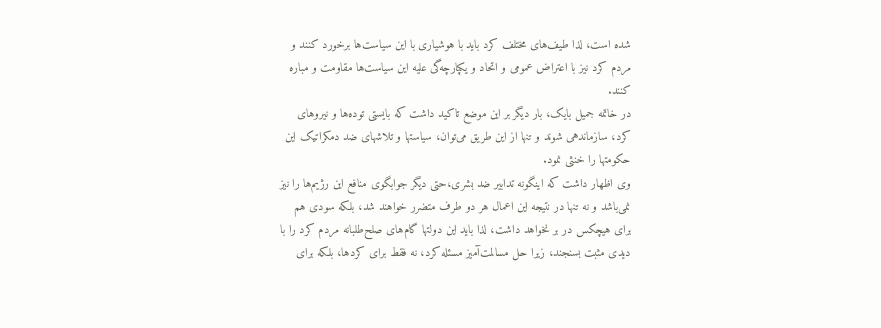شده است، لذا طیف‌های مختلف کرد باید با هوشیاری با این سیاست‌ها برخورد کنند و مردم کرد نیز با اعتراض عمومی و اتحاد و یکپارچه‌گی علیه این سیاست‌ها مقاومت و مباره کنند.
در خاتمه جمیل بایک، بار دیگر بر این موضع تاکید داشت که بایستی توده‌ها و نیروهای کرد، سازماندهی شوند و تنها از این طریق می‌توان، سیاستها و تلاشهای ضد دمکراتیک این حکومتها را خنثی نمود.
وی اظهار داشت که اینگونه تدابیر ضد بشری،حتی دیگر جوابگوی منافع این رژیم‌ها را نیز نمی‌باشد و نه تنها در نتیجه این اعمال هر دو طرف متضرر خواهند شد، بلکه سودی هم برای هیچکس در بر نخواهد داشت، لذا باید این دولتها گام‌های صلح‌طلبانه مردم کرد را با دیدی مثبت بسنجند، زیرا حل مسالمت‌آمیز مسئله کرد، نه فقط برای کردها، بلکه برای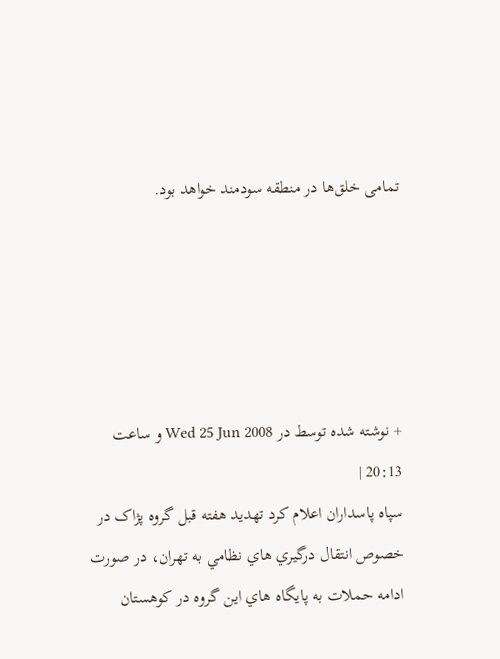تمامی خلق‌ها در منطقه سودمند خواهد بود.





+ نوشته شده توسط در Wed 25 Jun 2008 و ساعت 20:13 |
سپاه پاسداران اعلام کرد تهديد هفته قبل گروه پژاک در خصوص انتقال درگيري هاي نظامي به تهران، در صورت ادامه حملات به پايگاه هاي اين گروه در کوهستان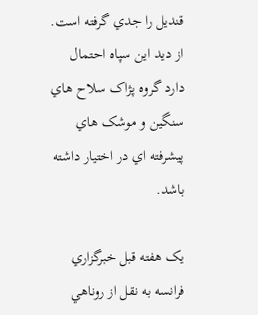قنديل را جدي گرفته است. از ديد اين سپاه احتمال دارد گروه پژاک سلاح هاي سنگين و موشک هاي پيشرفته اي در اختيار داشته باشد.

يک هفته قبل خبرگزاري فرانسه به نقل از روناهي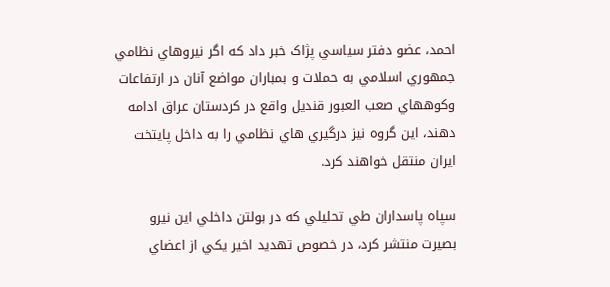احمد، عضو دفتر سياسي پژاک خبر داد که اگر نيروهاي نظامي جمهوري اسلامي به حملات و بمباران مواضع آنان در ارتفاعات وکوههاي صعب العبور قنديل واقع در کردستان عراق ادامه دهند، اين گروه نيز درگيري هاي نظامي را به داخل پايتخت ايران منتقل خواهند کرد.

سپاه پاسداران طي تحليلي که در بولتن داخلي اين نيرو بصيرت منتشر کرد، در خصوص تهديد اخير يکي از اعضاي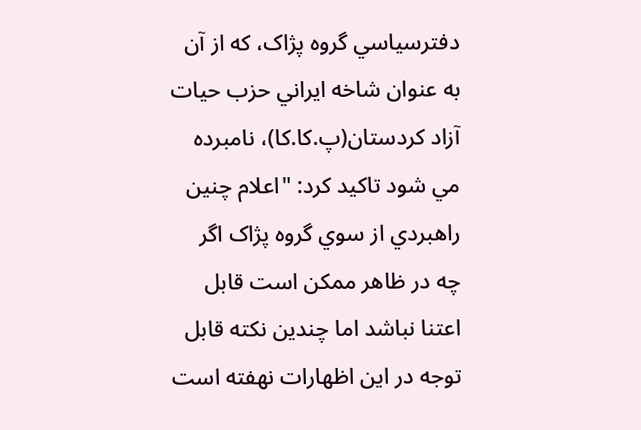دفترسياسي گروه پژاک، که از آن به عنوان شاخه ايراني حزب حيات آزاد کردستان(پ.کا.کا)، نامبرده مي شود تاکيد کرد: "اعلام چنين راهبردي از سوي گروه پژاک اگر چه در ظاهر ممکن است قابل اعتنا نباشد اما چندين نکته قابل توجه در اين اظهارات نهفته است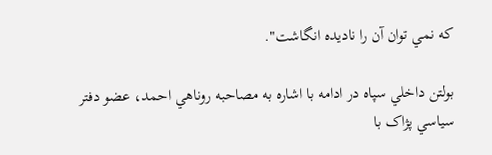که نمي توان آن را ناديده انگاشت".

بولتن داخلي سپاه در ادامه با اشاره به مصاحبه روناهي احمد، عضو دفتر سياسي پژاک با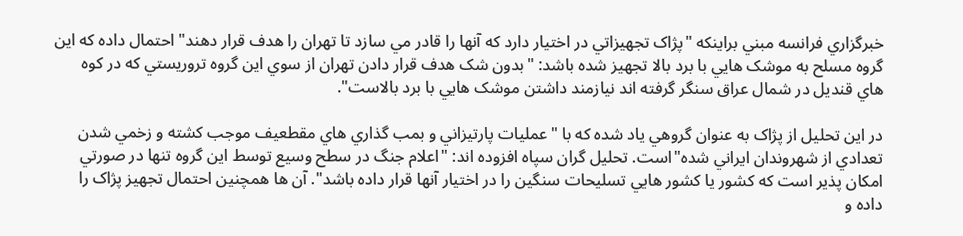خبرگزاري فرانسه مبني براينکه "پژاک تجهيزاتي در اختيار دارد که آنها را قادر مي سازد تا تهران را هدف قرار دهند" احتمال داده که اين گروه مسلح به موشک هايي با برد بالا تجهيز شده باشد: "بدون شک هدف قرار دادن تهران از سوي اين گروه تروريستي که در کوه هاي قنديل در شمال عراق سنگر گرفته اند نيازمند داشتن موشک هايي با برد بالاست".

در اين تحليل از پژاک به عنوان گروهي ياد شده که با "عمليات پارتيزاني و بمب گذاري هاي مقطعيف موجب کشته و زخمي شدن تعدادي از شهروندان ايراني شده"است. تحليل گران سپاه افزوده اند: "اعلام جنگ در سطح وسيع توسط اين گروه تنها در صورتي امکان پذير است که کشور يا کشور هايي تسليحات سنگين را در اختيار آنها قرار داده باشد". آن ها همچنين احتمال تجهيز پژاک را داده و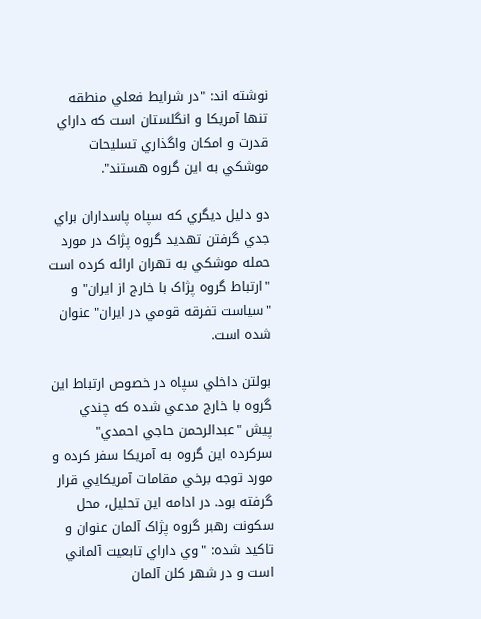نوشته اند: "در شرايط فعلي منطقه تنها آمريکا و انگلستان است که داراي قدرت و امکان واگذاري تسليحات موشکي به اين گروه هستند".

دو دليل ديگري که سپاه پاسداران براي جدي گرفتن تهديد گروه پژاک در مورد حمله موشکي به تهران ارائه کرده است "ارتباط گروه پژاک با خارج از ايران" و "سياست تفرقه قومي در ايران" عنوان شده است.

بولتن داخلي سپاه در خصوص ارتباط اين گروه با خارج مدعي شده که چندي پيش "عبدالرحمن حاجي احمدي" سرکرده اين گروه به آمريکا سفر کرده و مورد توجه برخي مقامات آمريکايي قرار گرفته بود. در ادامه اين تحليل، محل سکونت رهبر گروه پژاک آلمان عنوان و تاکيد شده: "وي داراي تابعيت آلماني است و در شهر کلن آلمان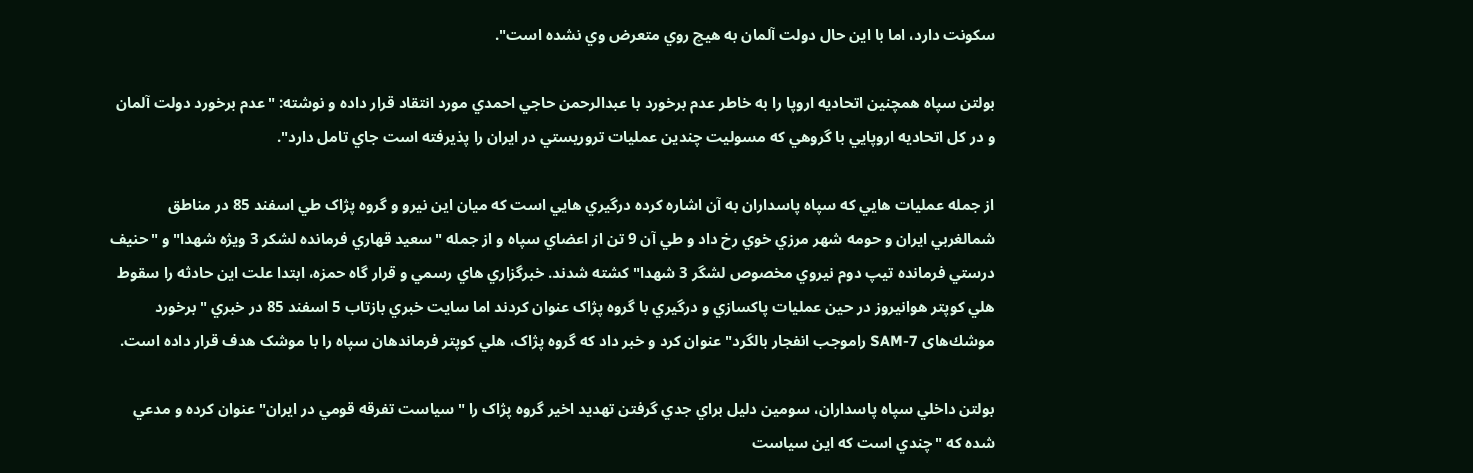سکونت دارد، اما با اين حال دولت آلمان به هيچ روي متعرض وي نشده است".

بولتن سپاه همچنين اتحاديه اروپا را به خاطر عدم برخورد با عبدالرحمن حاجي احمدي مورد انتقاد قرار داده و نوشته: "عدم برخورد دولت آلمان و در کل اتحاديه اروپايي با گروهي که مسوليت چندين عمليات تروريستي در ايران را پذيرفته است جاي تامل دارد".

از جمله عمليات هايي که سپاه پاسداران به آن اشاره کرده درگيري هايي است که ميان اين نيرو و گروه پژاک طي اسفند 85 در مناطق شمالغربي ايران و حومه شهر مرزي خوي رخ داد و طي آن 9 تن از اعضاي سپاه و از جمله "سعيد قهاري فرمانده لشکر 3 ويژه شهدا" و "حنيف درستي فرمانده تيپ دوم نيروي مخصوص لشگر 3 شهدا" کشته شدند. خبرگزاري هاي رسمي و قرار گاه حمزه، ابتدا علت اين حادثه را سقوط هلي کوپتر هوانيروز در حين عمليات پاکسازي و درگيري با گروه پژاک عنوان کردند اما سايت خبري بازتاب 5 اسفند 85 در خبري "برخورد موشك‌هاى SAM-7 راموجب انفجار بالگرد" عنوان کرد و خبر داد که گروه پژاک، هلي کوپتر فرماندهان سپاه را با موشک هدف قرار داده است.

بولتن داخلي سپاه پاسداران، سومين دليل براي جدي گرفتن تهديد اخير گروه پژاک را "سياست تفرقه قومي در ايران" عنوان کرده و مدعي شده که "چندي است که اين سياست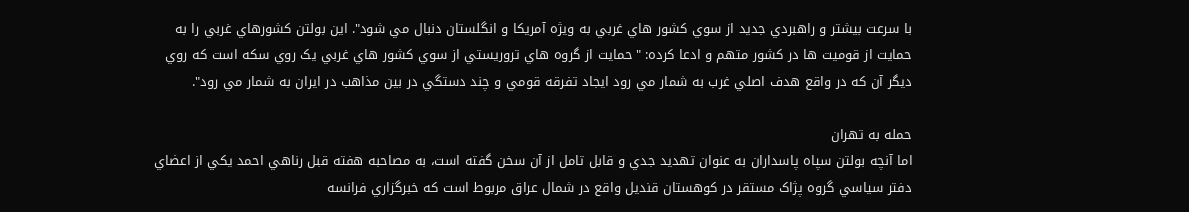با سرعت بيشتر و راهبردي جديد از سوي کشور هاي غربي به ويژه آمريکا و انگلستان دنبال مي شود". اين بولتن کشورهاي غربي را به حمايت از قوميت ها در کشور متهم و ادعا کرده: "حمايت از گروه هاي تروريستي از سوي کشور هاي غربي يک روي سکه است که روي ديگر آن که در واقع هدف اصلي غرب به شمار مي رود ايجاد تفرقه قومي و چند دستگي در بين مذاهب در ايران به شمار مي رود".

حمله به تهران
اما آنچه بولتن سپاه پاسداران به عنوان تهديد جدي و قابل تامل از آن سخن گفته است، به مصاحبه هفته قبل رناهي احمد يکي از اعضاي دفتر سياسي گروه پژاک مستقر در کوهستان قنديل واقع در شمال عراق مربوط است که خبرگزاري فرانسه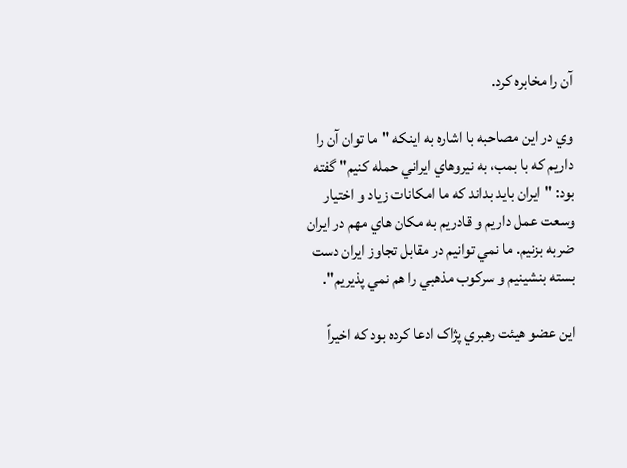آن را مخابره کرد.

وي در اين مصاحبه با اشاره به اينکه "ما توان آن را داريم که با بمب، به نيروهاي ايراني حمله کنيم" گفته بود: "ايران بايد بداند که ما امکانات زياد و اختيار وسعت عمل داريم و قادريم به مکان هاي مهم در ايران ضربه بزنيم. ما نمي توانيم در مقابل تجاوز ايران دست بسته بنشينيم و سرکوب مذهبي را هم نمي پذيريم".

اين عضو هيئت رهبري پژاک ادعا کرده بود که اخيراً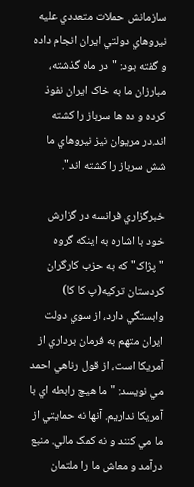سازمانش حملات متعددي عليه نيروهاي دولتي ايران انجام داده  و گفته بود: "در ماه گذشته، مبارزان ما به خاک ايران نفوذ کرده و ده ها سرباز را کشته اند.در مريوان نيز نيروهاي ما شش سرباز را کشته اند".

خبرگزاري فرانسه در گزارش خود با اشاره به اينکه گروه "پژاک" که به حزب کارگران کردستان ترکيه(پ کا کا) وابستگي دارد، از سوي دولت ايران متهم به فرمان برداري از آمريکا است، از قول رناهي احمد مي نويسد: "ما هيچ رابطه اي با آمريکا نداريم. آنها نه حمايتي از ما مي کنند و نه کمک مالي. منبع درآمد و معاش ما را ملتمان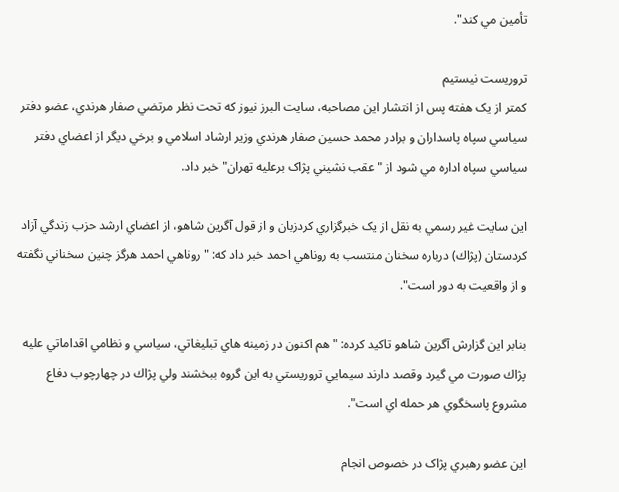تأمين مي کند".

تروريست نيستيم
کمتر از يک هفته پس از انتشار اين مصاحبه، سايت البرز نيوز که تحت نظر مرتضي صفار هرندي، عضو دفتر سياسي سپاه پاسداران و برادر محمد حسين صفار هرندي وزير ارشاد اسلامي و برخي ديگر از اعضاي دفتر سياسي سپاه اداره مي شود از "عقب نشيني پژاک برعليه تهران" خبر داد.

اين سايت غير رسمي به نقل از يک خبرگزاري كردزبان و از قول آگرين شاهو، از اعضاي ارشد حزب زندگي آزاد كردستان (پژاك) درباره سخنان منتسب به روناهي احمد خبر داد که: "روناهي احمد هرگز چنين سخناني نگفته و از واقعيت به دور است".

بنابر اين گزارش آگرين شاهو تاکيد کرده: "هم اكنون در زمينه هاي تبليغاتي، سياسي و نظامي اقداماتي عليه پژاك صورت مي گيرد وقصد دارند سيمايي تروريستي به اين گروه ببخشند ولي پژاك در چهارچوب دفاع مشروع پاسخگوي هر حمله اي است".

اين عضو رهبري پژاک در خصوص انجام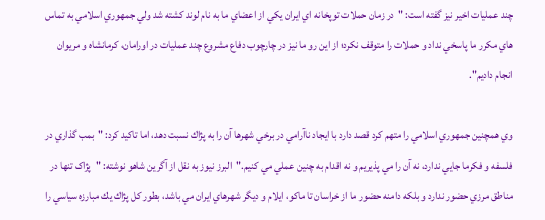چند عمليات اخير نيز گفته است: "در زمان حملات توپخانه اي ايران يكي از اعضاي ما به نام لوند كشته شد ولي جمهوري اسلامي به تماس هاي مكرر ما پاسخي نداد و حملات را متوقف نكرد؛ از اين رو ما نيز در چارچوب دفاع مشروع چند عمليات در اورامان، كرمانشاه و مريوان انجام داديم".

وي همچنين جمهوري اسلامي را متهم کرد قصد دارد با ايجاد ناآرامي در برخي شهرها آن را به پژاك نسبت دهد، اما تاکيد کرد: "بمب گذاري در فلسفه و فكرما جايي ندارد، نه آن را مي پذيريم و نه اقدام به چنين عملي مي كنيم."البرز نيوز به نقل از آگرين شاهو نوشته: "پژاک تنها در مناطق مرزي حضور ندارد و بلكه دامنه حضور ما از خراسان تا ماكو، ايلام و ديگر شهرهاي ايران مي باشد، بطور كل پژاك يك مبارزه سياسي را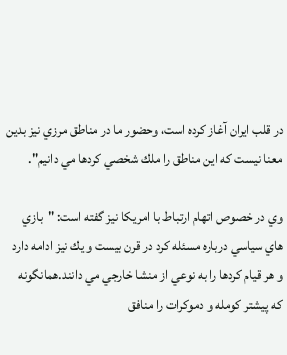در قلب ايران آغاز كرده است، وحضور ما در مناطق مرزي نيز بدين معنا نيست كه اين مناطق را ملك شخصي كردها مي دانيم".

وي در خصوص اتهام ارتباط با امريکا نيز گفته است: "بازي هاي سياسي درباره مسئله كرد در قرن بيست و يك نيز ادامه دارد و هر قيام كردها را به نوعي از منشا خارجي مي دانند.همانگونه كه پيشتر كومله و دموكرات را منافق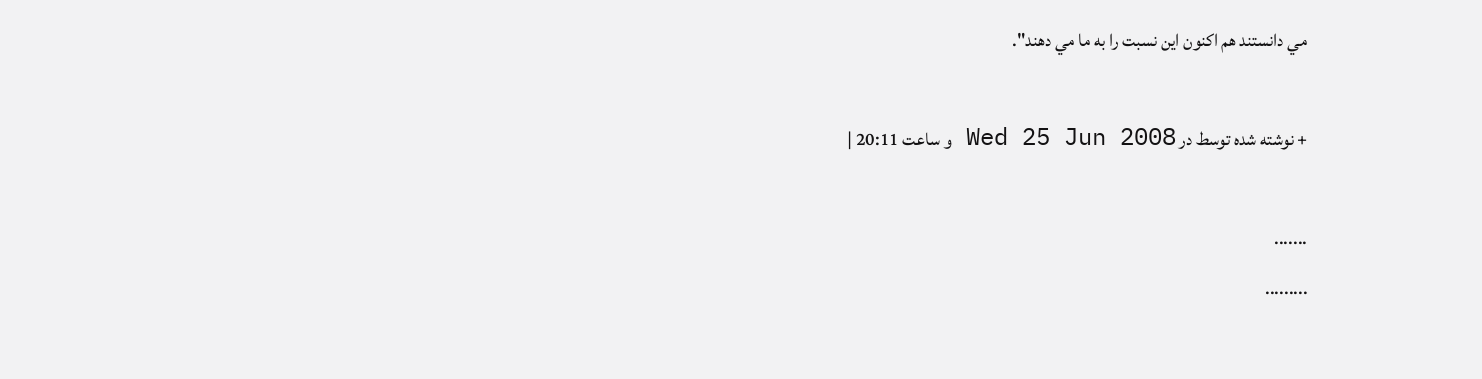مي دانستند هم اكنون اين نسبت را به ما مي دهند".

+ نوشته شده توسط در Wed 25 Jun 2008 و ساعت 20:11 |

.......
.........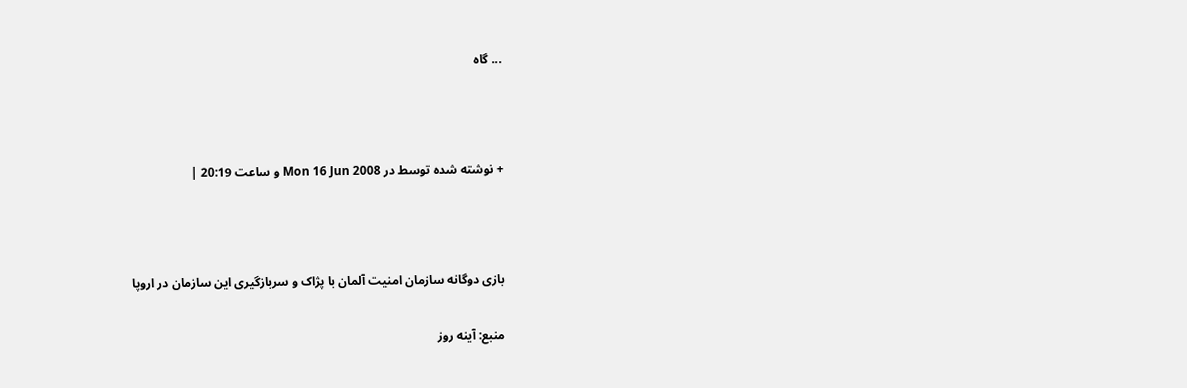... گاه



+ نوشته شده توسط در Mon 16 Jun 2008 و ساعت 20:19 |



بازی دوگانه سازمان امنيت آلمان با پژاک و سربازگيری اين سازمان در اروپا

منبع: آینه روز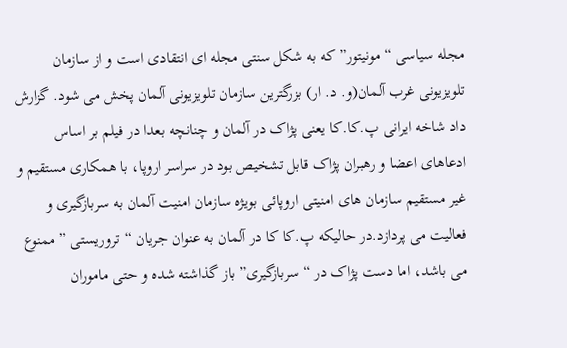مجله سياسی “مونيتور” که به شکل سنتی مجله ای انتقادی است و از سازمان تلويزيونی غرب آلمان(و. د. ار) بزرگترين سازمان تلويزيونی آلمان پخش می شود. گزارش داد شاخه ايرانی پ.کا.کا يعنی پژاک در آلمان و چنانچه بعدا در فيلم بر اساس ادعاهای اعضا و رهبران پژاک قابل تشخيص بود در سراسر اروپا، با همکاری مستقيم و غير مستقيم سازمان های امنيتی اروپائی بويژه سازمان امنيت آلمان به سربازگيری و فعاليت می پردازد.در حاليکه پ.کا کا در آلمان به عنوان جريان “تروريستی ” ممنوع می باشد، اما دست پژاک در “سربازگيری” باز گذاشته شده و حتی ماموران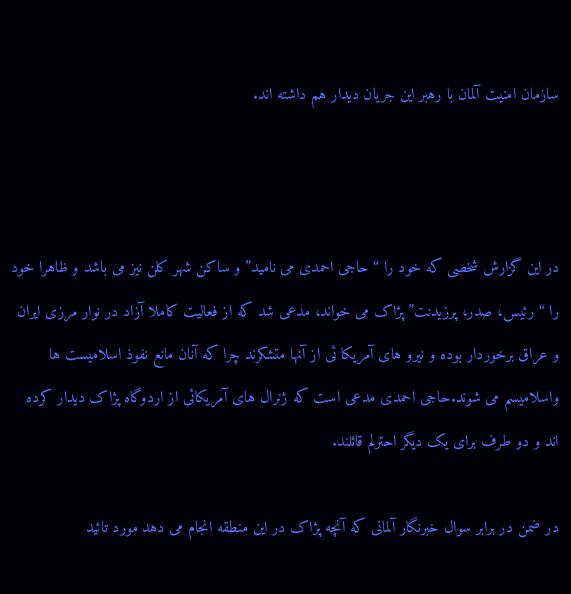سازمان امنيت آلمان با رهبر اين جريان ديدار هم داشته اند.



در اين گزارش شخصی که خود را “حاجی احمدی می ناميد” و ساکن شهر کلن نيز می باشد و ظاهرا خود را “رئيس، صدر، پرزيدنت” پژاک می خواند، مدعی شد که از فعاليت کاملا آزاد در نوار مرزی ايران و عراق برخوردار بوده و نيرو های آمريکا ئی از آنها متشکرند چرا که آنان مانع نفوذ اسلاميست ها واسلاميسم می شوند.حاجی احمدی مدعی است که ژنرال های آمريکائی از اردوگاه پژاک ديدار کرده اند و دو طرف برای يک ديگر احترلم قائلند.

در ضمن در برابر سوال خبرنگار آلمانی که آنچه پژاک در اين منطقه انجام می دهد مورد تائيد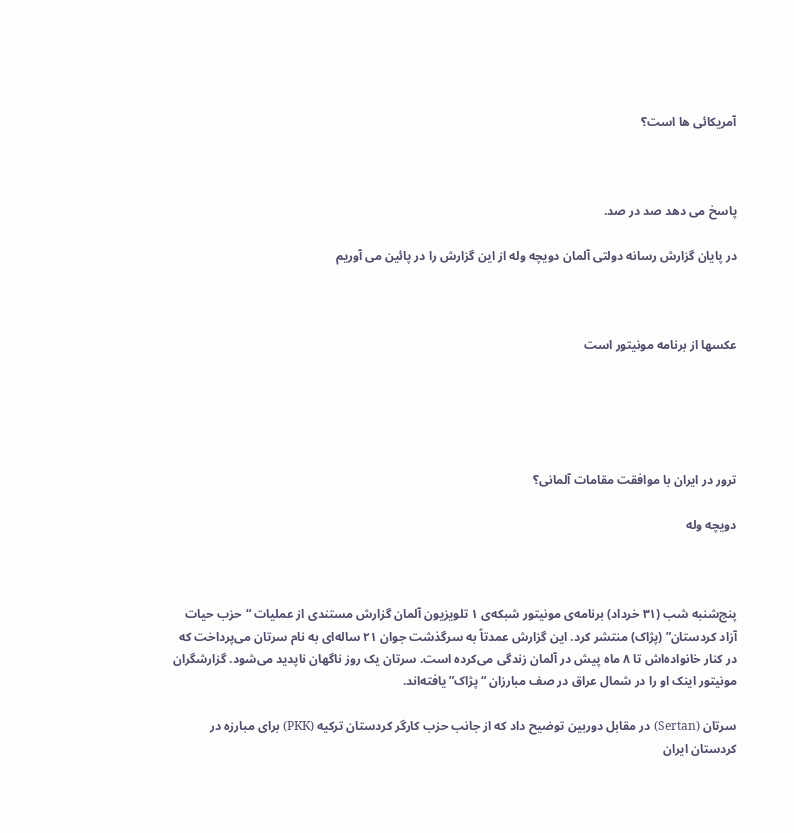آمريکائی ها است؟



پاسخ می دهد صد در صد.

در پايان گزارش رسانه دولتی آلمان دويچه وله از اين گزارش را در پائين می آوريم



عکسها از برنامه مونيتور است





ترور در ایران با موافقت مقامات آلمانی؟

دويچه وله



پنج‌شنبه شب (۳۱ خرداد) برنامه‌ی مونیتور شبکه‌ی ۱ تلویزیون آلمان گزارش مستندی از عملیات “حزب حیات آزاد کردستان” (پژاک) منتشر کرد. این گزارش عمدتاً به سرگذشت جوان ۲۱ ساله‌ای‌ به نام سرتان می‌پرداخت که در کنار خانواده‌اش تا ۸ ماه پیش در آلمان زندگی می‌کرده است. سرتان یک روز ناگهان ناپدید می‌شود. گزارشگران مونیتور اینک او را در شمال عراق در صف مبارزان “پژاک” یافته‌اند.

سرتان (Sertan) در مقابل دوربین توضیح داد که از جانب حزب کارگر کردستان ترکیه (PKK) برای مبارزه در کردستان ایران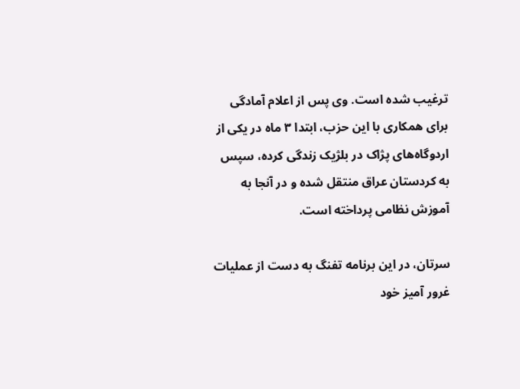ترغیب شده است. وی پس از اعلام آمادگی برای همکاری با این حزب، ابتدا ۳ ماه در یکی از اردوگاه‌های پژاک در بلژیک زندگی کرده، سپس به کردستان عراق منتقل شده و در آنجا به آموزش نظامی پرداخته است.

سرتان، در این برنامه تفنگ به دست از عملیات غرور آمیز خود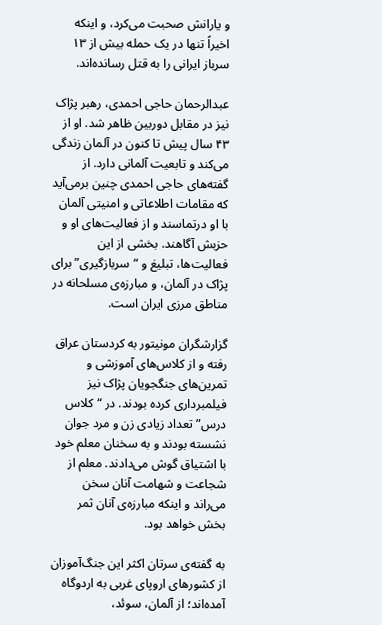و یارانش صحبت می‌کرد، و اینکه اخیراً تنها در یک حمله بیش از ۱۳ سرباز ایرانی را به قتل رسانده‌اند.

عبدالرحمان حاجی احمدی‌‌، رهبر پژاک نیز در مقابل دوربین ظاهر شد. او از ۴۳ سال پیش تا کنون در آلمان زندگی می‌کند و تابعیت آلمانی دارد. از گفته‌های حاجی احمدی چنین برمی‌آید که مقامات اطلاعاتی و امنیتی آلمان با او درتماسند و از فعالیت‌های او و حزبش آگاهند. بخشی از این فعالیت‌ها، تبلیغ و “سربازگیری” برای پژاک در آلمان، و مبارزه‌ی مسلحانه در مناطق مرزی ایران است.

گزارشگران مونیتور به کردستان عراق رفته و از کلاس‌های آموزشی و تمرین‌های جنگجویان پژاک نیز فیلمبرداری کرده بودند. در “کلاس درس” تعداد زیادی زن و مرد جوان نشسته بودند و به سخنان معلم خود با اشتیاق گوش می‌دادند. معلم از شجاعت و شهامت آنان سخن می‌راند و اینکه مبارزه‌ی آنان ثمر بخش خواهد بود.

به گفته‌ی سرتان اکثر این جنگ‌آموزان از کشورهای اروپای غربی به اردوگاه آمده‌اند؛ از آلمان، سوئد،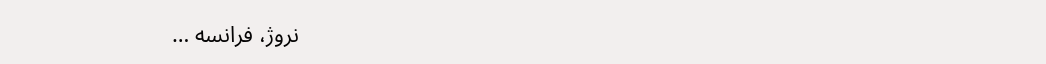نروژ، فرانسه …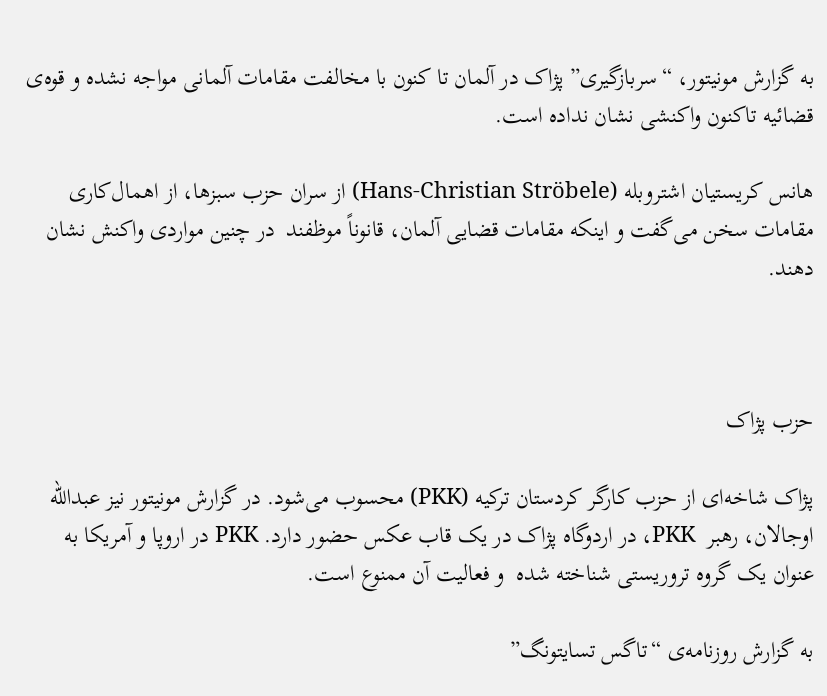به گزارش مونیتور، “سربازگیری” پژاک در آلمان تا کنون با مخالفت مقامات آلمانی مواجه نشده و قوه‌ی قضائیه تاکنون واکنشی نشان نداده است.

هانس کریستیان اشتروبله (Hans-Christian Ströbele) از سران حزب سبزها، از اهمال‌کاری مقامات سخن می‌گفت و اینکه مقامات قضایی آلمان، قانوناً موظفند  در چنین مواردی واکنش نشان دهند.



حزب پژاک

پژاک شاخه‌ای از حزب کارگر کردستان ترکیه (PKK) محسوب می‌شود. در گزارش مونیتور نیز عبدالله اوجالان، رهبر  PKK، در اردوگاه پژاک در یک قاب عکس حضور دارد. PKK در اروپا و آمریکا به عنوان یک گروه تروریستی شناخته شده  و فعالیت آن ممنوع است.

به گزارش روزنامه‌ی “تاگس تسایتونگ”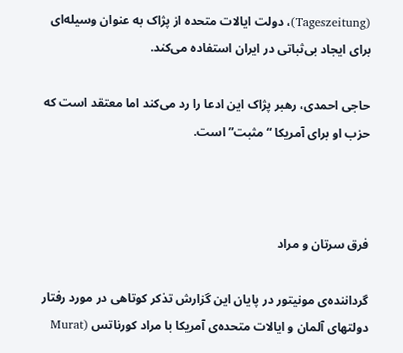(Tageszeitung)، دولت ایالات متحده از پژاک به عنوان وسیله‌ای برای ایجاد بی‌ثباتی در ایران استفاده می‌کند.

حاجی احمدی‌‌‌، رهبر پژاک این ادعا را رد می‌کند اما معتقد است که حزب او برای آمریکا “مثبت” است.



فرق سرتان و مراد

گرداننده‌ی مونیتور در پایان این گزارش تذکر کوتاهی در مورد رفتار دولتهای آلمان و ایالات متحده‌ی آمریکا با مراد کورناتس (Murat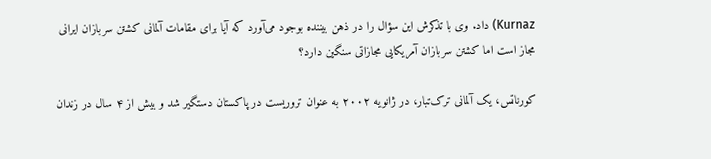Kurnaz) داد. وی با تذکرش این سؤال را در ذهن بیننده بوجود می‌‌‌‌آورد که آیا برای مقامات آلمانی کشتن سربازان ایرانی مجاز است اما کشتن سربازان آمریکایی مجازاتی سنگین دارد؟

کورناتس، یک آلمانی ترک‌تبار، در ژانویه ۲۰۰۲ به عنوان تروریست در پاکستان دستگیر شد و بیش از ۴ سال در زندان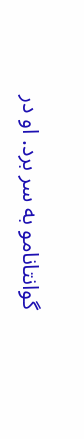گوانتانامو به سر برد. او در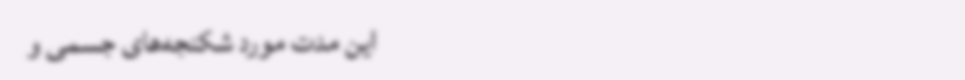این مدت مورد شکنجه‌های جسمی و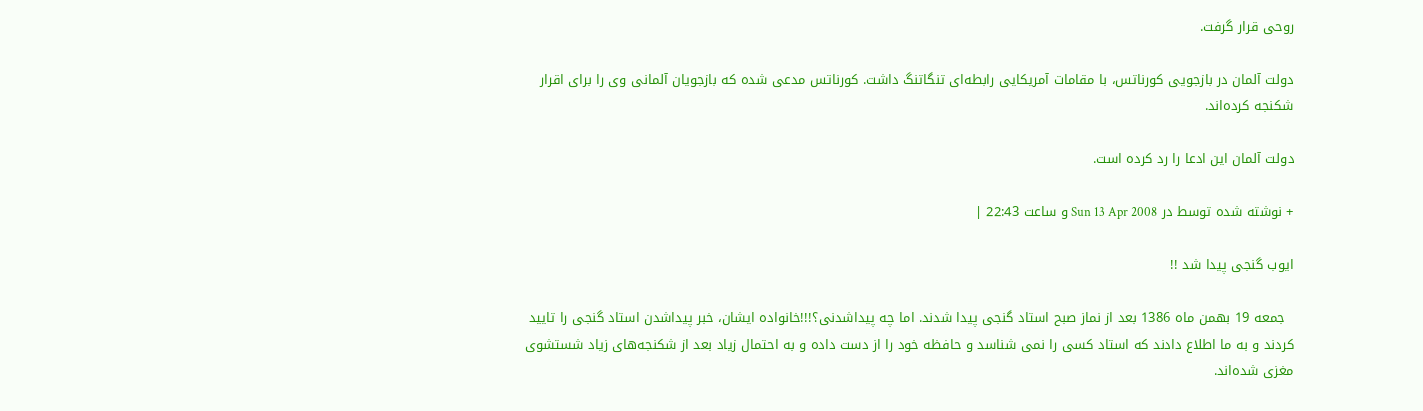روحی قرار گرفت.

دولت آلمان در بازجویی کورناتس، با مقامات آمریکایی رابطه‌ای تنگاتنگ داشت. کورناتس مدعی شده که بازجویان آلمانی وی را برای اقرار شکنجه کرده‌اند.

دولت آلمان این ادعا را رد کرده است.

+ نوشته شده توسط در Sun 13 Apr 2008 و ساعت 22:43 |

ایوب گنجی پیدا شد !!

  جمعه 19 بهمن ماه 1386 بعد از نماز صبح استاد گنجی پیدا شدند. اما چه پیداشدنی؟!!!خانواده ایشان، خبر پیداشدن استاد گنجی را تایید کردند و به ما اطلاع دادند که استاد کسی را نمی شناسد و حافظه خود را از دست داده و به احتمال زیاد بعد از شکنجه‌های زیاد شستشوی مغزی شده‌اند.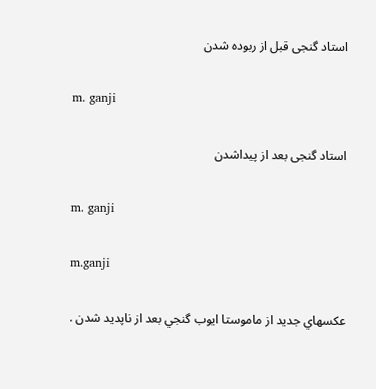استاد گنجی قبل از ربوده شدن

m. ganji

استاد گنجی بعد از پیداشدن

m. ganji

m.ganji

عكسهاي جديد از ماموستا ايوب گنجي بعد از ناپديد شدن .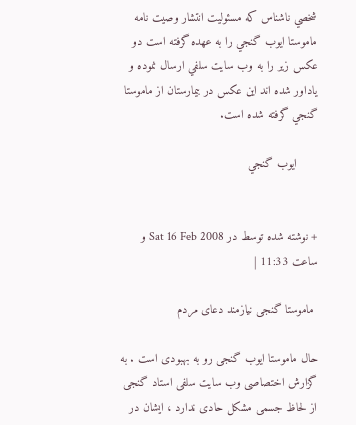شخصي ناشناس كه مسئوليت انتشار وصيت نامه ماموستا ايوب گنجي را به عهده گرفته است دو عكس زير را به وب سايت سلفي ارسال نموده و ياداور شده اند اين عكس در بيمارستان از ماموستا گنجي گرفته شده است.

      ايوب گنجي


+ نوشته شده توسط در Sat 16 Feb 2008 و ساعت 11:33 |

 ماموستا گنجی نیازمند دعای مردم

حال ماموستا ایوب گنجی رو به بهبودی است . به گزارش اختصاصی وب سایت سلفی استاد گنجی از لحاظ جسمی مشکل حادی ندارد ، ایشان در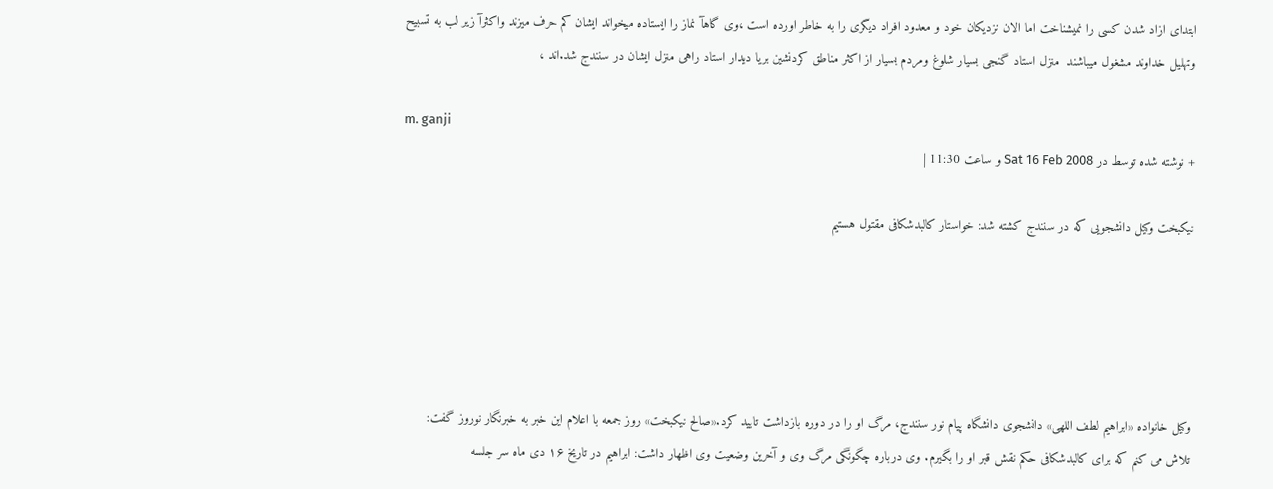ابتدای ازاد شدن کسی را نمیشناخت اما الان نزدیکان خود و معدود افراد دیگری را به خاطر اورده است ،وی گاهآ نماز را ایستاده میخواند ایشان کم حرف میزند واکثرآ زیر لب به تسبیح وتهلیل خداوند مشغول میباشند  منزل استاد گنجی بسیار شلوغ ومردم بسیار از اکثر مناطق کردنشین بریا دیدار استاد راهی منزل ایشان در سنندج شد.اند ،

m. ganji
+ نوشته شده توسط در Sat 16 Feb 2008 و ساعت 11:30 |

نیکبخت وکیل دانشجویی که در سنندج کشته شد: خواستار کالبدشکافی مقتول هستیم





وکیل خانواده «ابراهیم لطف اللهی» دانشجوی دانشگاه پیام نور سنندج، مرگ او را در دوره بازداشت تایید کرد.«صالح نیکبخت» روز جمعه با اعلام این خبر به خبرنگار نوروز گفت: تلاش می کنم که برای کالبدشکافی حکم نقش قبر او را بگیرم. وی درباره چگونگی مرگ وی و آخرین وضعیت وی اظهار داشت: ابراهیم در تاریخ ۱۶ دی ماه سر جلسه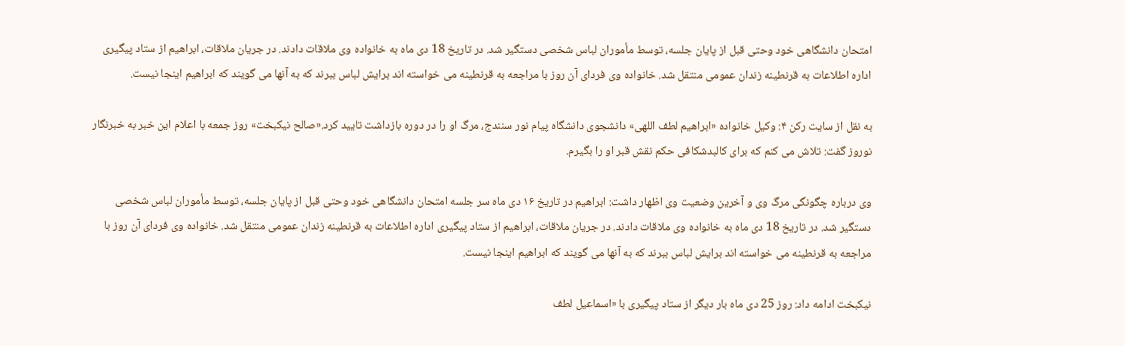امتحان دانشگاهی خود وحتی قبل از پایان جلسه، توسط مأموران لباس شخصی دستگیر شد. در تاریخ 18 دی ماه به خانواده وی ملاقات دادند. در جریان ملاقات، ابراهیم از ستاد پیگیری اداره اطلاعات به قرنطینه زندان عمومی منتقل شد. خانواده وی فردای آن روز با مراجعه به قرنطینه می خواسته اند برایش لباس ببرند که به آنها می گویند که ابراهیم اینجا نیست.

به نقل از سایت رکن ۴: وکیل خانواده «ابراهیم لطف اللهی» دانشجوی دانشگاه پیام نور سنندج، مرگ او را در دوره بازداشت تایید کرد.«صالح نیکبخت» روز جمعه با اعلام این خبر به خبرنگار نوروز گفت: تلاش می کنم که برای کالبدشکافی حکم نقش قبر او را بگیرم.

وی درباره چگونگی مرگ وی و آخرین وضعیت وی اظهار داشت: ابراهیم در تاریخ ۱۶ دی ماه سر جلسه امتحان دانشگاهی خود وحتی قبل از پایان جلسه، توسط مأموران لباس شخصی دستگیر شد. در تاریخ 18 دی ماه به خانواده وی ملاقات دادند. در جریان ملاقات، ابراهیم از ستاد پیگیری اداره اطلاعات به قرنطینه زندان عمومی منتقل شد. خانواده وی فردای آن روز با مراجعه به قرنطینه می خواسته اند برایش لباس ببرند که به آنها می گویند که ابراهیم اینجا نیست.

نیکبخت ادامه داد: روز 25 دی ماه بار دیگر از ستاد پیگیری با «اسماعیل لطف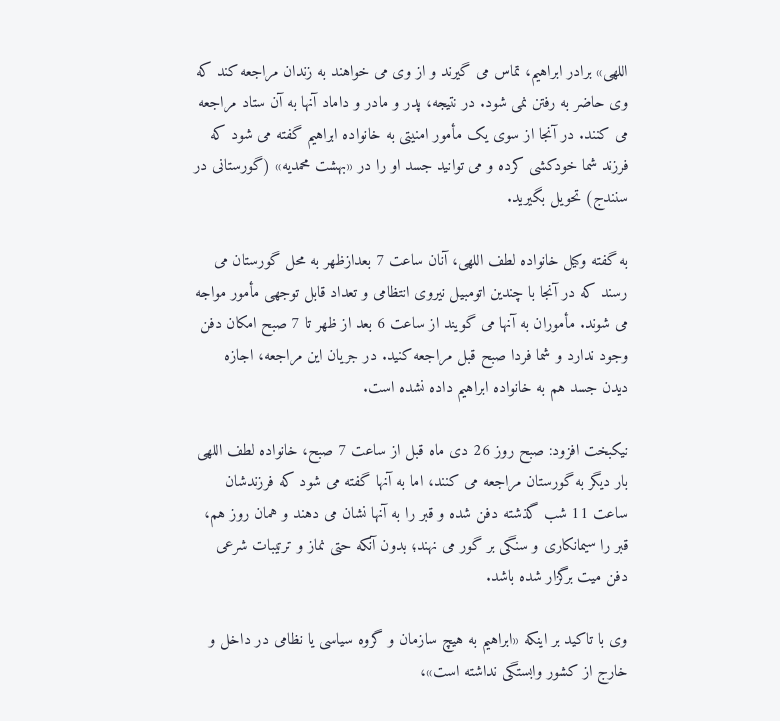اللهی» برادر ابراهیم، تماس می گیرند و از وی می خواهند به زندان مراجعه کند که وی حاضر به رفتن نمی شود. در نتیجه، پدر و مادر و داماد آنها به آن ستاد مراجعه می کنند. در آنجا از سوی یک مأمور امنیتی به خانواده ابراهیم گفته می شود که فرزند شما خودکشی کرده و می توانید جسد او را در «بهشت محمدیه» (گورستانی در سنندج) تحویل بگیرید.

به گفته وکیل خانواده لطف اللهی، آنان ساعت 7 بعدازظهر به محل گورستان می رسند که در آنجا با چندین اتومبیل نیروی انتظامی و تعداد قابل توجهی مأمور مواجه می شوند. مأموران به آنها می گویند از ساعت 6 بعد از ظهر تا 7 صبح امکان دفن وجود ندارد و شما فردا صبح قبل مراجعه کنید. در جریان این مراجعه، اجازه دیدن جسد هم به خانواده ابراهیم داده نشده است.

نیکبخت افزود: صبح روز 26 دی ماه قبل از ساعت 7 صبح، خانواده لطف اللهی بار دیگر به گورستان مراجعه می کنند، اما به آنها گفته می شود که فرزندشان ساعت 11 شب گذشته دفن شده و قبر را به آنها نشان می دهند و همان روز هم، قبر را سیمانکاری و سنگی بر گور می نهند؛ بدون آنکه حتی نماز و ترتیبات شرعی دفن میت برگزار شده باشد.

وی با تاکید بر اینکه «ابراهیم به هیچ سازمان و گروه سیاسی یا نظامی در داخل و خارج از کشور وابستگی نداشته است»،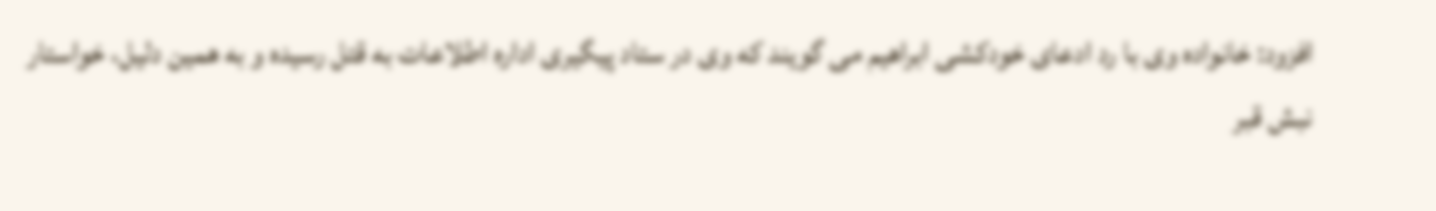افزود: خانواده وی با رد ادعای خودکشی ابراهیم می گویند که وی در ستاد پیگیری اداره اطلاعات به قتل رسیده و به همین دلیل، خواستار نبش قبر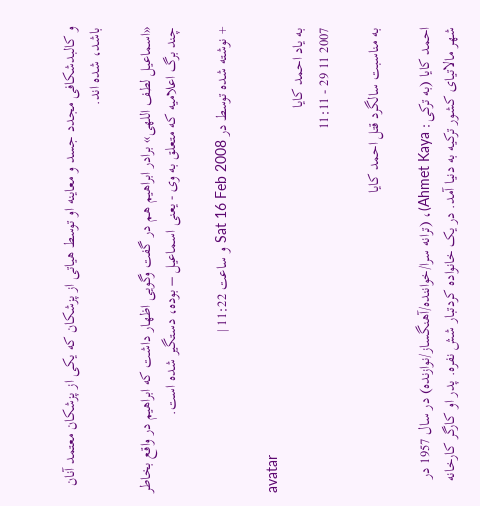و کالبدشکافی مجدد جسد و معاینه او توسط هیاتی از پزشکان که یکی از پزشکان معتمد آنان باشد، شده اند.

«اسماعیل لطف اللهی» برادر ابراهیم هم در گفت وگویی اظهار داشت که ابراهیم در واقع بخاطر چند برگ اعلامیه که متعلق به وی - یعنی اسماعیل – بوده، دستگیر شده است.

+ نوشته شده توسط در Sat 16 Feb 2008 و ساعت 11:22 |

avatar
به ياد احمد کایا
2007 11 29 - 11:11

به مناسبت سالگرد قتل احمد كايا

احمد کایا (به ترکی: Ahmet Kaya)، (ترانه سرا/خواننده/آهنگساز/نوازنده) در سال 1957 در شهر مالاتیای کشور ترکیه به دنیا آمد. در یک خانواده کردتبار شش نفره. پدر او کارگر کارخانه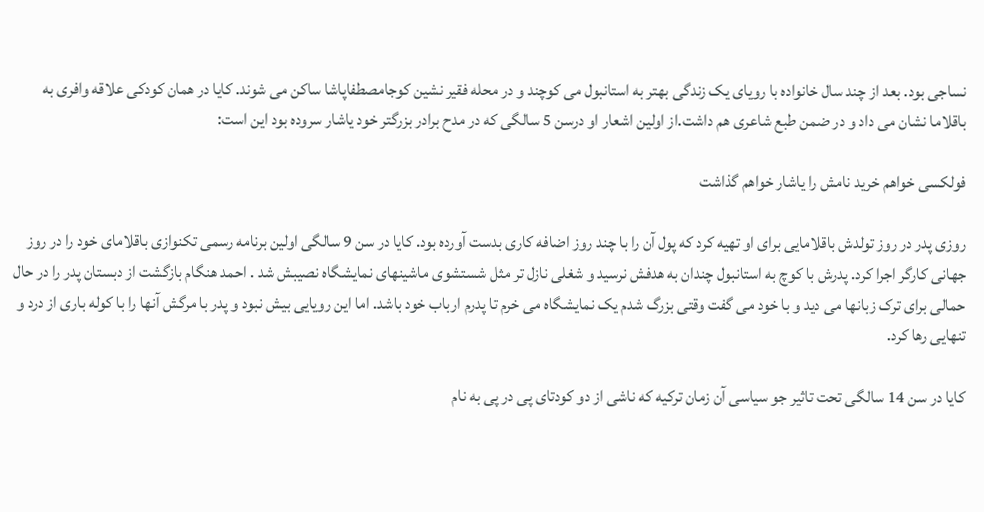نساجی بود. بعد از چند سال خانواده با رویای یک زندگی بهتر به استانبول می کوچند و در محله فقیر نشین کوجامصطفاپاشا ساکن می شوند. کایا در همان کودکی علاقه وافری به باقلاما نشان می داد و در ضمن طبع شاعری هم داشت.از اولین اشعار او درسن 5 سالگی که در مدح برادر بزرگتر خود یاشار سروده بود این است:

فولکسی خواهم خرید نامش را یاشار خواهم گذاشت

روزی پدر در روز تولدش باقلامایی برای او تهیه کرد که پول آن را با چند روز اضافه کاری بدست آورده بود. کایا در سن 9 سالگی اولین برنامه رسمی تکنوازی باقلامای خود را در روز جهانی کارگر اجرا کرد. پدرش با کوچ به استانبول چندان به هدفش نرسید و شغلی نازل تر مثل شستشوی ماشینهای نمایشگاه نصیبش شد . احمد هنگام بازگشت از دبستان پدر را در حال حمالی برای ترک زبانها می دید و با خود می گفت وقتی بزرگ شدم یک نمایشگاه می خرم تا پدرم ارباب خود باشد. اما این رویایی بیش نبود و پدر با مرگش آنها را با کوله باری از درد و تنهایی رها کرد.

کایا در سن 14 سالگی تحت تاثیر جو سیاسی آن زمان ترکیه که ناشی از دو کودتای پی در پی به نام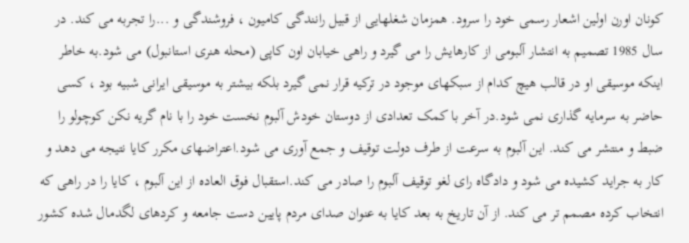کونان اورن اولین اشعار رسمی خود را سرود. همزمان شغلهایی از قبیل رانندگی کامیون ، فروشندگی و ...را تجربه می کند. در سال 1985 تصمیم به انتشار آلبومی از کارهایش را می گیرد و راهی خیابان اون کاپی (محله هنری استانبول) می شود.به خاطر اینکه موسیقی او در قالب هیچ کدام از سبکهای موجود در ترکیه قرار نمی گیرد بلکه بیشتر به موسیقی ایرانی شبیه بود ، کسی حاضر به سرمایه گذاری نمی شود.در آخر با کمک تعدادی از دوستان خودش آلبوم نخست خود را با نام گریه نکن کوچولو را ضبط و منتشر می کند. این آلبوم به سرعت از طرف دولت توقیف و جمع آوری می شود.اعتراضهای مکرر کایا نتیجه می دهد و کار به جراید کشیده می شود و دادگاه رای لغو توقیف آلبوم را صادر می کند.استقبال فوق العاده از این آلبوم ، کایا را در راهی که انتخاب کرده مصمم تر می کند. از آن تاریخ به بعد کایا به عنوان صدای مردم پایین دست جامعه و کردهای لگدمال شده کشور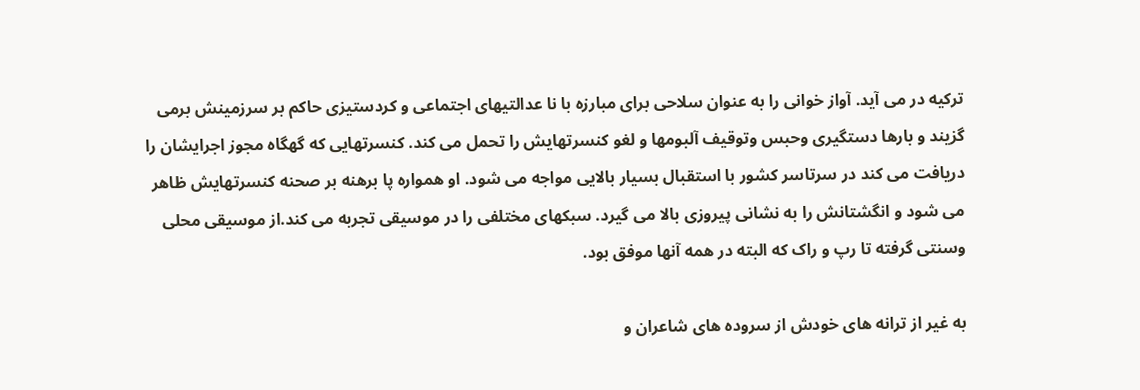ترکیه در می آید. آواز خوانی را به عنوان سلاحی برای مبارزه با نا عدالتیهای اجتماعی و کردستیزی حاکم بر سرزمینش برمی گزیند و بارها دستگیری وحبس وتوقیف آلبومها و لغو کنسرتهایش را تحمل می کند. کنسرتهایی که گهگاه مجوز اجرایشان را دریافت می کند در سرتاسر کشور با استقبال بسیار بالایی مواجه می شود. او همواره پا برهنه بر صحنه کنسرتهایش ظاهر می شود و انگشتانش را به نشانی پیروزی بالا می گیرد. سبکهای مختلفی را در موسیقی تجربه می کند.از موسیقی محلی وسنتی گرفته تا رپ و راک که البته در همه آنها موفق بود.

به غیر از ترانه های خودش از سروده های شاعران و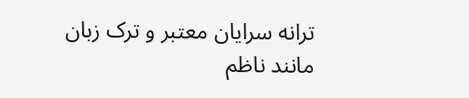ترانه سرایان معتبر و ترک زبان مانند ناظم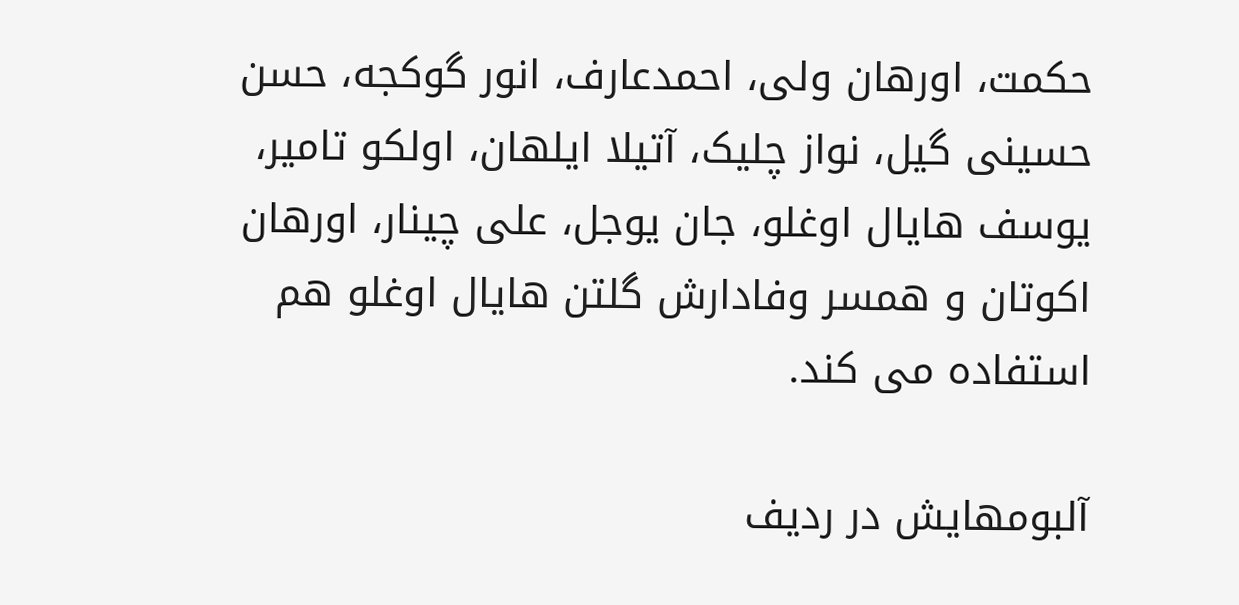حکمت، اورهان ولی، احمدعارف، انور گوکجه، حسن حسینی گیل، نواز چلیک، آتیلا ایلهان، اولکو تامیر، یوسف هایال اوغلو، جان یوجل، علی چینار، اورهان اکوتان و همسر وفادارش گلتن هایال اوغلو هم استفاده می کند.

آلبومهایش در ردیف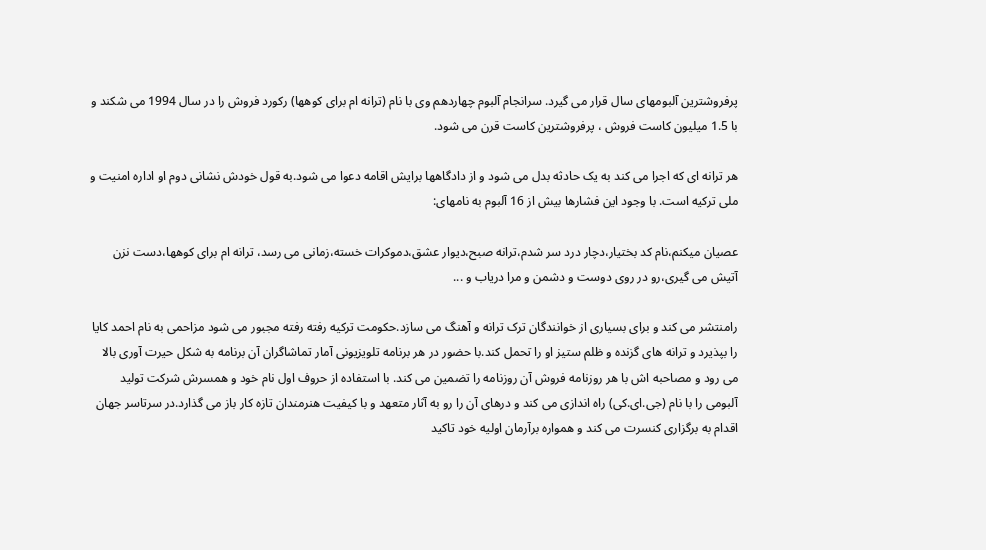پرفروشترین آلبومهای سال قرار می گیرد. سرانجام آلبوم چهاردهم وی با نام (ترانه ام برای کوهها) رکورد فروش را در سال 1994 می شکند و با 1.5 میلیون کاست فروش ، پرفروشترین کاست قرن می شود.

هر ترانه ای که اجرا می کند به یک حادثه بدل می شود و از دادگاهها برایش اقامه دعوا می شود.به قول خودش نشانی دوم او اداره امنیت و ملی ترکیه است. با وجود این فشارها بیش از 16 آلبوم به نامهای:

عصیان میکنم،نام کد بختیار،دچار درد سر شدم،ترانه صبح،دیوار عشق،دموکرات خسته،زمانی می رسد، ترانه ام برای کوهها،دست نزن آتیش می گیری،رو در روی دوست و دشمن و مرا دریاب و ...

رامنتشر می کند و برای بسیاری از خوانندگان ترک ترانه و آهنگ می سازد.حکومت ترکیه رفته رفته مجبور می شود مزاحمی به نام احمد کایا را بپذیرد و ترانه های گزنده و ظلم ستیز او را تحمل کند.با حضور در هر برنامه تلویزیونی آمار تماشاگران آن برنامه به شکل حیرت آوری بالا می رود و مصاحبه اش با هر روزنامه فروش آن روزنامه را تضمین می کند. با استفاده از حروف اول نام خود و همسرش شرکت تولید آلبومی را با نام (جی.ای.کی) راه اندازی می کند و درهای آن را رو به آثار متعهد و با کیفیت هنرمندان تازه کار باز می گذارد.در سرتاسر جهان اقدام به برگزاری کنسرت می کند و همواره برآرمان اولیه خود تاکید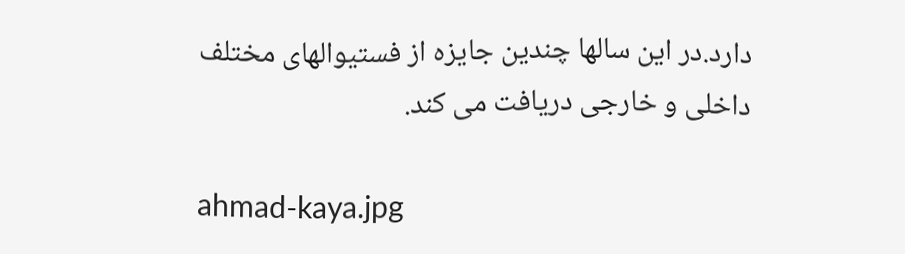دارد.در این سالها چندین جایزه از فستیوالهای مختلف داخلی و خارجی دریافت می کند.

ahmad-kaya.jpg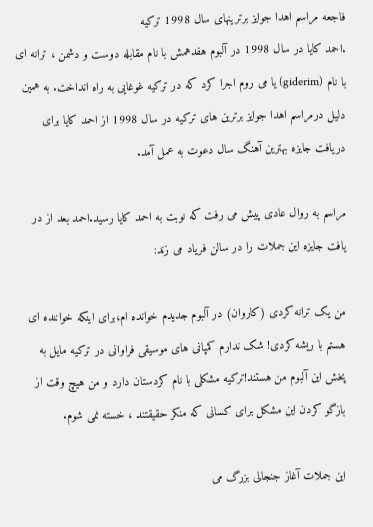فاجعه مراسم اهدا جوایز برترینهای سال 1998 ترکیه
.احمد کایا در سال 1998 در آلبوم هفدهمش با نام مقابله دوست و دشمن ، ترانه ای با نام (giderim) یا می روم اجرا کرد که در ترکیه غوغایی به راه انداخت. به همین دلیل درمراسم اهدا جوایز برترین های ترکیه در سال 1998 از احمد کایا برای دریافت جایزه بهترین آهنگ سال دعوت به عمل آمد.

مراسم به روال عادی پیش می رفت که نوبت به احمد کایا رسید.احمد بعد از در یافت جایزه این جملات را در سالن فریاد می زند:

من یک ترانه کردی (کاروان) در آلبوم جدیدم خوانده ام،برای اینکه خواننده ای هستم با ریشه کردی! شک ندارم کمپانی های موسیقی فراوانی در ترکیه مایل به پخش این آلبوم من هستند!ترکیه مشکلی با نام کردستان دارد و من هیچ وقت از بازگو کردن این مشکل برای کسانی که منکر حقیقتند ، خسته نمی شوم.

این جملات آغاز جنجالی بزرگ می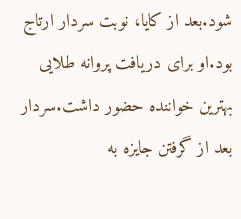شود.بعد از کایا، نوبت سردار ارتاج بود.او برای دریافت پروانه طلایی بهترین خواننده حضور داشت.سردار بعد از گرفتن جایزه به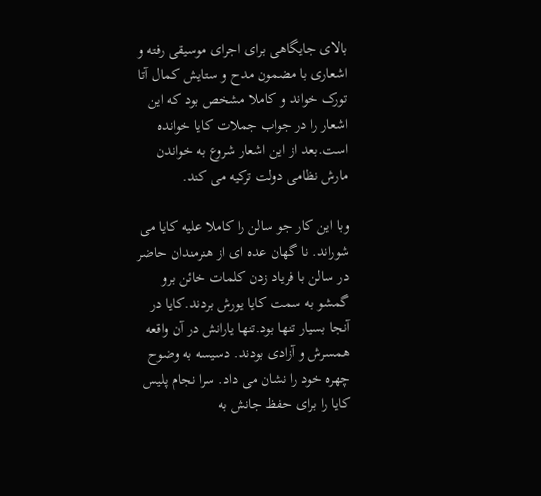بالای جایگاهی برای اجرای موسیقی رفته و اشعاری با مضمون مدح و ستایش کمال آتا تورک خواند و کاملا مشخص بود که این اشعار را در جواب جملات کایا خوانده است.بعد از این اشعار شروع به خواندن مارش نظامی دولت ترکیه می کند.

وبا این کار جو سالن را کاملا علیه کایا می شوراند. نا گهان عده ای از هنرمندان حاضر در سالن با فریاد زدن کلمات خائن برو گمشو به سمت کایا یورش بردند.کایا در آنجا بسیار تنها بود.تنها یارانش در آن واقعه همسرش و آزادی بودند. دسیسه به وضوح چهره خود را نشان می داد. سرا نجام پلیس کایا را برای حفظ جانش به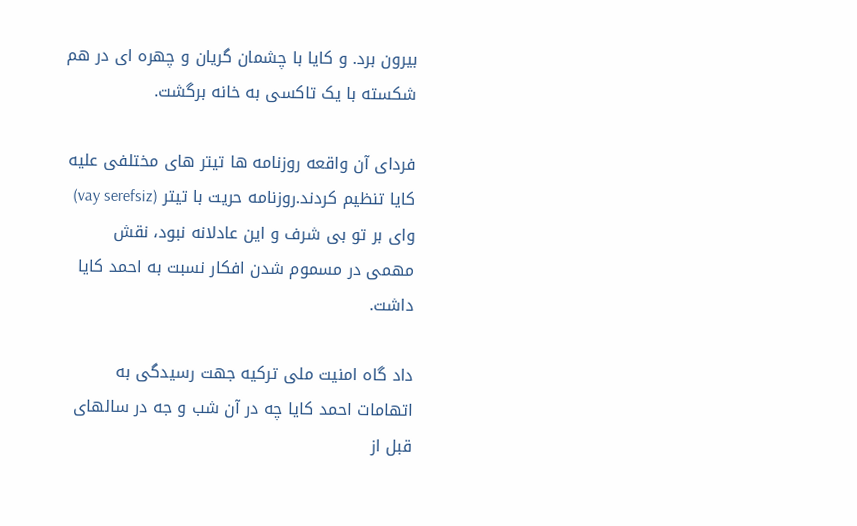بیرون برد. و کایا با چشمان گریان و چهره ای در هم شکسته با یک تاکسی به خانه برگشت.

فردای آن واقعه روزنامه ها تیتر های مختلفی علیه کایا تنظیم کردند.روزنامه حریت با تیتر (vay serefsiz) وای بر تو بی شرف و این عادلانه نبود، نقش مهمی در مسموم شدن افکار نسبت به احمد کایا داشت.

داد گاه امنیت ملی ترکیه جهت رسیدگی به اتهامات احمد کایا چه در آن شب و جه در سالهای قبل از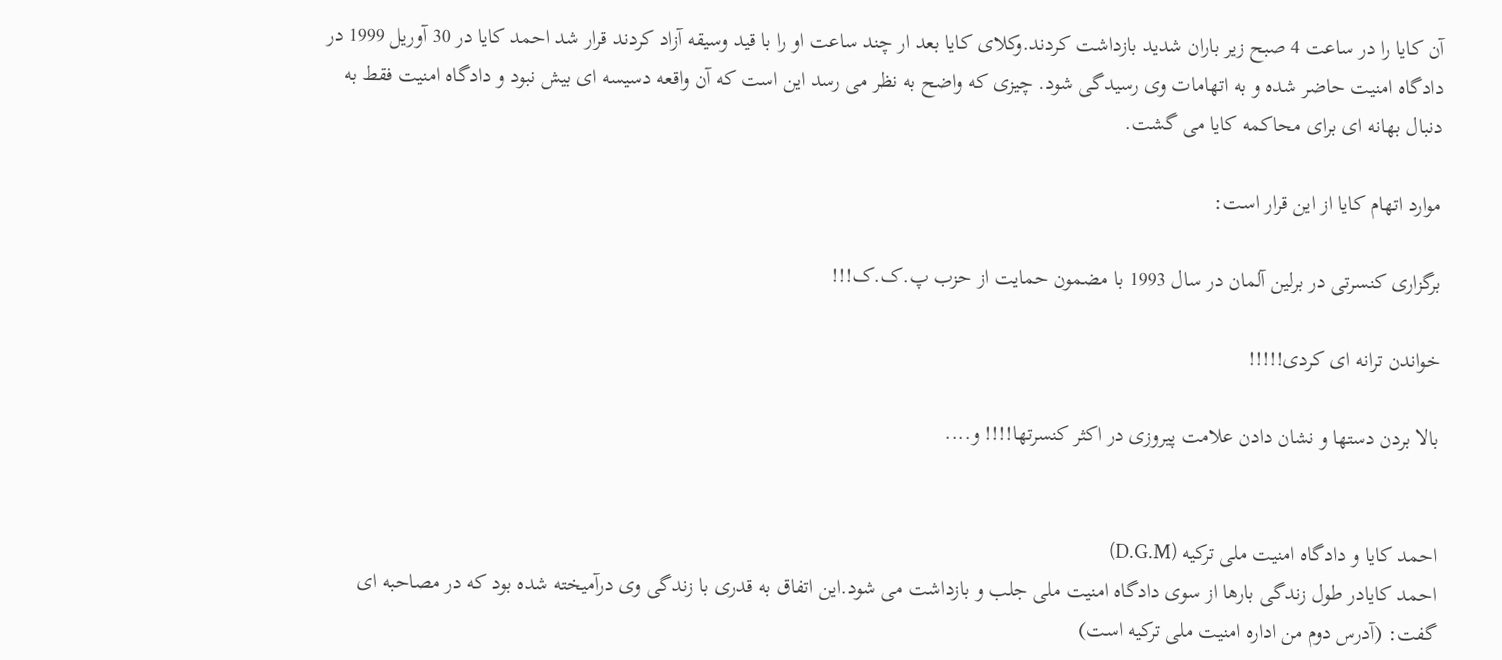آن کایا را در ساعت 4 صبح زیر باران شدید بازداشت کردند.وکلای کایا بعد ار چند ساعت او را با قید وسیقه آزاد کردند قرار شد احمد کایا در 30 آوریل 1999 در دادگاه امنیت حاضر شده و به اتهامات وی رسیدگی شود. چیزی که واضح به نظر می رسد این است که آن واقعه دسیسه ای بیش نبود و دادگاه امنیت فقط به دنبال بهانه ای برای محاکمه کایا می گشت.

موارد اتهام کایا از این قرار است:

برگزاری کنسرتی در برلین آلمان در سال 1993 با مضمون حمایت از حزب پ.ک.ک!!!

خواندن ترانه ای کردی!!!!!

بالا بردن دستها و نشان دادن علامت پیروزی در اکثر کنسرتها!!!! و....


احمد کایا و دادگاه امنیت ملی ترکیه (D.G.M)
احمد کایادر طول زندگی بارها از سوی دادگاه امنیت ملی جلب و بازداشت می شود.این اتفاق به قدری با زندگی وی درآمیخته شده بود که در مصاحبه ای گفت: (آدرس دوم من اداره امنیت ملی ترکیه است)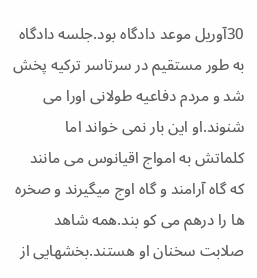30آوریل موعد دادگاه بود.جلسه دادگاه به طور مستقیم در سرتاسر ترکیه پخش شد و مردم دفاعیه طولانی اورا می شنوند.او این بار نمی خواند اما کلماتش به امواج اقیانوس می مانند که گاه آرامند و گاه اوج میگیرند و صخره ها را درهم می کو بند.همه شاهد صلابت سخنان او هستند.بخشهایی از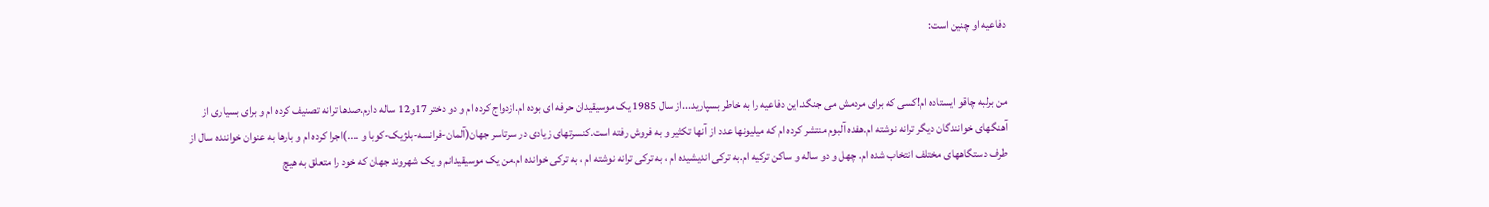دفاعیه او چنین است:


من برلبه چاقو ایستاده ام!کسی که برای مردمش می جنگد.این دفاعیه را به خاطر بسپارید...از سال 1985 یک موسیقیدان حرفه ای بوده ام.ازدواج کرده ام و دو دختر 17و12 ساله دارم.صدها ترانه تصنیف کرده ام و برای بسیاری از آهنگهای خوانندگان دیگر ترانه نوشته ام.هفده آلبوم منتشر کرده ام که میلیونها عدد از آنها تکثیر و به فروش رفته است.کنسرتهای زیادی در سرتاسر جهان(آلمان-فرانسه-بلژیک-کوبا و ....)اجرا کرده ام و بارها به عنوان خواننده سال از طرف دستگاههای مختلف انتخاب شده ام. چهل و دو ساله و ساکن ترکیه ام.به ترکی اندیشیده ام ، به ترکی ترانه نوشته ام ، به ترکی خوانده ام.من یک موسیقیدانم و یک شهروند جهان که خود را متعلق به هیچ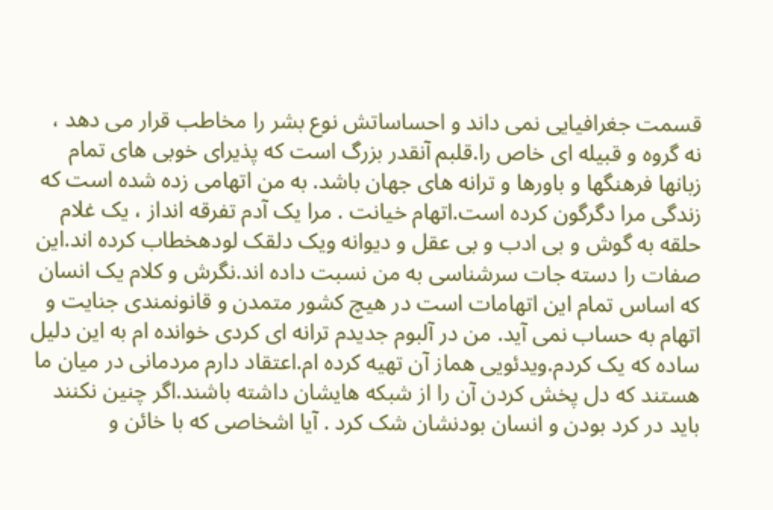قسمت جغرافیایی نمی داند و احساساتش نوع بشر را مخاطب قرار می دهد ، نه گروه و قبیله ای خاص را.قلبم آنقدر بزرگ است که پذیرای خوبی های تمام زبانها فرهنگها و باورها و ترانه های جهان باشد. به من اتهامی زده شده است که زندگی مرا دگرگون کرده است.اتهام خیانت . مرا یک آدم تفرقه انداز ، یک غلام حلقه به گوش و بی ادب و بی عقل و دیوانه ویک دلقک لودهخطاب کرده اند.این صفات را دسته جات سرشناسی به من نسبت داده اند.نگرش و کلام یک انسان که اساس تمام این اتهامات است در هیچ کشور متمدن و قانونمندی جنایت و اتهام به حساب نمی آید. من در آلبوم جدیدم ترانه ای کردی خوانده ام به این دلیل ساده که یک کردم.ویدئویی هماز آن تهیه کرده ام.اعتقاد دارم مردمانی در میان ما هستند که دل پخش کردن آن را از شبکه هایشان داشته باشند.اگر چنین نکنند باید در کرد بودن و انسان بودنشان شک کرد . آیا اشخاصی که با خائن و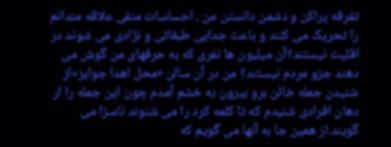تفرقه پراکن و دشمن دانستن من ، احساسات منفی علاقه مندانم را تحریک می کنند و باعث جدایی طبقاتی و نژادی می شوند در اقلیت نیستند؟آن میلیون ها نفری که به حرفهای من گوش می دهند جزو مردم نیستند؟ من در آن سالن «محل اهدا جوایز»از شنیدن جمله خائن برو بیرون به خشم آمدم چون این جمله را ار دهان افرادی شنیدم که تا کلمه کرد را می شنوند ناسزا می گویند.از همین جا به آنها می گویم که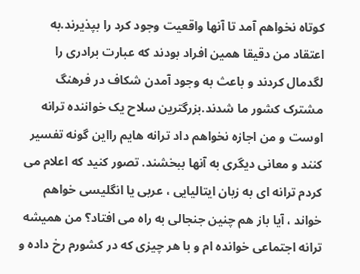کوتاه نخواهم آمد تا آنها واقعیت وجود کرد را بپذیرند.به اعتقاد من دقیقا همین افراد بودند که عبارت برادری را لگدمال کردند و باعث به وجود آمدن شکاف در فرهنگ مشترک کشور ما شدند.بزرگترین سلاح یک خواننده ترانه اوست و من اجازه نخواهم داد ترانه هایم رااین گونه تفسیر کنند و معانی دیگری به آنها ببخشند. تصور کنید که اعلام می کردم ترانه ای به زبان ایتالیایی ، عربی یا انگلیسی خواهم خواند ، آیا باز هم چنین جنجالی به راه می افتاد؟ من همیشه ترانه اجتماعی خوانده ام و با هر چیزی که در کشورم رخ داده و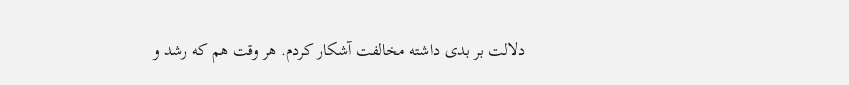دلالت بر بدی داشته مخالفت آشکار کردم. هر وقت هم که رشد و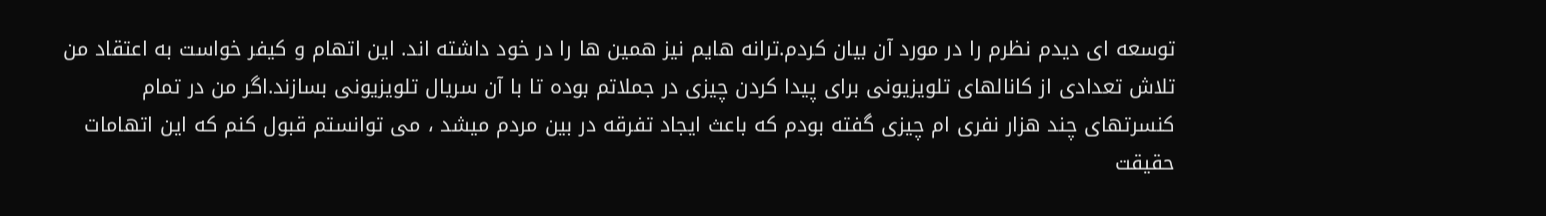توسعه ای دیدم نظرم را در مورد آن بیان کردم.ترانه هایم نیز همین ها را در خود داشته اند. این اتهام و کیفر خواست به اعتقاد من تلاش تعدادی از کانالهای تلویزیونی برای پیدا کردن چیزی در جملاتم بوده تا با آن سریال تلویزیونی بسازند.اگر من در تمام کنسرتهای چند هزار نفری ام چیزی گفته بودم که باعث ایجاد تفرقه در بین مردم میشد ، می توانستم قبول کنم که این اتهامات حقیقت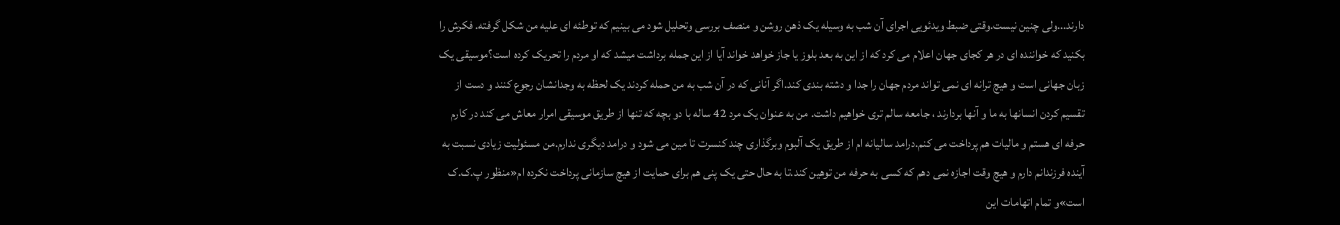دارند...ولی چنین نیست.وقتی ضبط ویدئویی اجرای آن شب به وسیله یک ذهن روشن و منصف بررسی وتحلیل شود می بینیم که توطئه ای علیه من شکل گرفته. فکرش را بکنید که خواننده ای در هر کجای جهان اعلام می کرد که از این به بعد بلوز یا جاز خواهد خواند آیا از این جمله برداشت میشد که او مردم را تحریک کرده است؟موسیقی یک زبان جهانی است و هیچ ترانه ای نمی تواند مردم جهان را جدا و دشته بندی کند.اگر آنانی که در آن شب به من حمله کردند یک لحظه به وجدانشان رجوع کنند و دست از تقسیم کردن انسانها به ما و آنها بردارند ، جامعه سالم تری خواهیم داشت. من به عنوان یک مرد 42 ساله با دو بچه که تنها از طریق موسیقی امرار معاش می کند در کارم حرفه ای هستم و مالیات هم پرداخت می کنم.درامد سالیانه ام از طریق یک آلبوم وبرگذاری چند کنسرت تا مین می شود و درامد دیگری ندارم.من مسئولیت زیادی نسبت به آینده فرزندانم دارم و هیچ وقت اجازه نمی دهم که کسی به حرفه من توهین کند.تا به حال حتی یک پنی هم برای حمایت از هیچ سازمانی پرداخت نکرده ام«منظور پ.ک.ک است»و تمام اتهامات این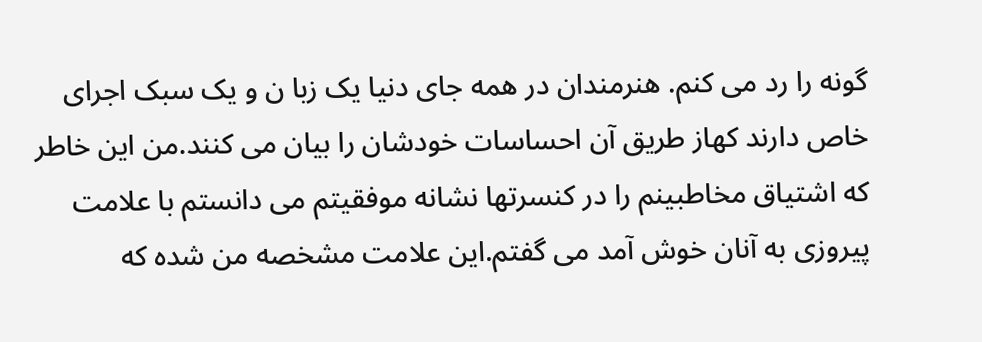گونه را رد می کنم. هنرمندان در همه جای دنیا یک زبا ن و یک سبک اجرای خاص دارند کهاز طریق آن احساسات خودشان را بیان می کنند.من این خاطر که اشتیاق مخاطبینم را در کنسرتها نشانه موفقیتم می دانستم با علامت پیروزی به آنان خوش آمد می گفتم.این علامت مشخصه من شده که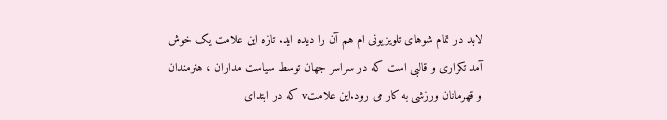لابد در تمام شوهای تلویزیونی ام هم آن را دیده اید. تازه این علامت یک خوش آمد تکراری و قالبی است که در سراسر جهان توسط سیاست مداران ، هنرمندان و قهرمانان ورزشی به کار می رود.این علامتv که در ابتدای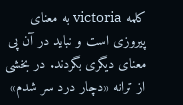کلمه victoria به معنای پیروزی است و نباید در آن پی معنای دیگری بگردند. در بخشی از ترانه «دچار درد سر شدم»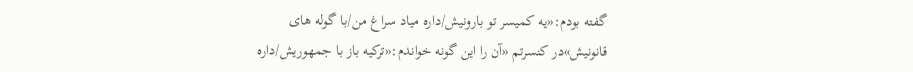گفته بودم:«یه کمیسر تو بارونیش/داره میاد سراغ من/با گوله های قانونیش»در کنسرتم «آن را این گونه خواندم:«ترکیه باز با جمهوریش/داره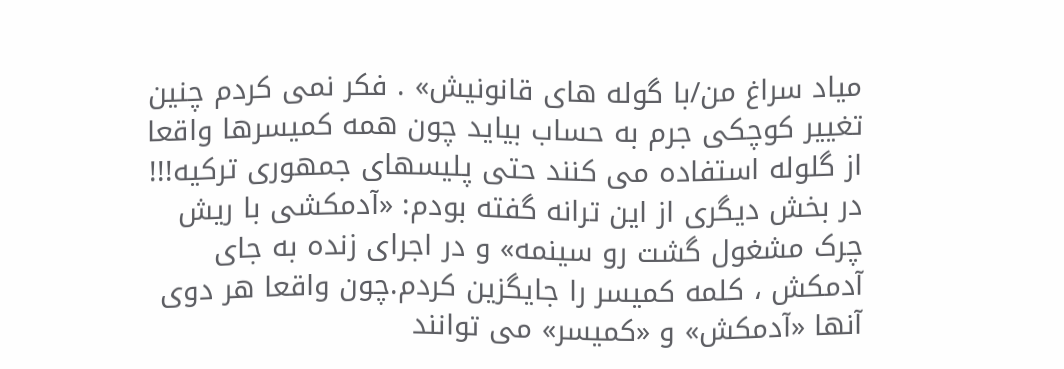میاد سراغ من/با گوله های قانونیش» . فکر نمی کردم چنین تغییر کوچکی جرم به حساب بیاید چون همه کمیسرها واقعا از گلوله استفاده می کنند حتی پلیسهای جمهوری ترکیه!!! در بخش دیگری از این ترانه گفته بودم: «آدمکشی با ریش چرک مشغول گشت رو سینمه» و در اجرای زنده به جای آدمکش ، کلمه کمیسر را جایگزین کردم.چون واقعا هر دوی آنها «آدمکش» و «کمیسر» می توانند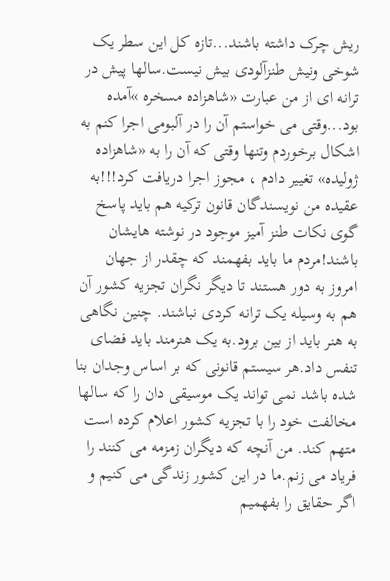ریش چرک داشته باشند...تازه کل این سطر یک شوخی ونیش طنزآلودی بیش نیست.سالها پیش در ترانه ای از من عبارت «شاهزاده مسخره »آمده بود...وقتی می خواستم آن را در آلبومی اجرا کنم به اشکال برخوردم وتنها وقتی که آن را به «شاهزاده ژولیده» تغییر دادم ، مجوز اجرا دریافت کرد!!!به عقیده من نویسندگان قانون ترکیه هم باید پاسخ گوی نکات طنز آمیز موجود در نوشته هایشان باشند!مردم ما باید بفهمند که چقدر از جهان امروز به دور هستند تا دیگر نگران تجزیه کشور آن هم به وسیله یک ترانه کردی نباشند. چنین نگاهی به هنر باید از بین برود.به یک هنرمند باید فضای تنفس داد.هر سیستم قانونی که بر اساس وجدان بنا شده باشد نمی تواند یک موسیقی دان را که سالها مخالفت خود را با تجزیه کشور اعلام کرده است متهم کند. من آنچه که دیگران زمزمه می کنند را فریاد می زنم.ما در این کشور زندگی می کنیم و اگر حقایق را بفهمیم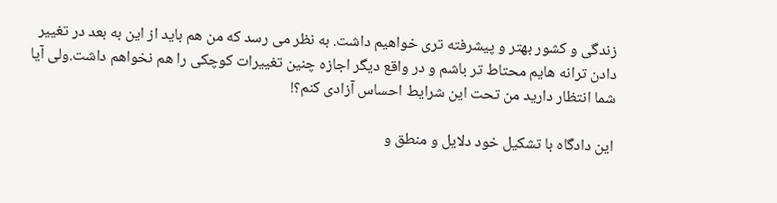زندگی و کشور بهتر و پیشرفته تری خواهیم داشت. به نظر می رسد که من هم باید از این به بعد در تغییر دادن ترانه هایم محتاط تر باشم و در واقع دیگر اجازه چنین تغییرات کوچکی را هم نخواهم داشت.ولی آیا شما انتظار دارید من تحت این شرایط احساس آزادی کنم؟!

این دادگاه با تشکیل خود دلایل و منطق و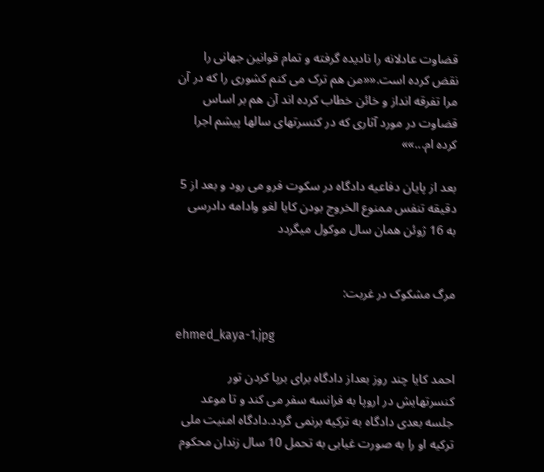قضاوت عادلانه را نادیده گرفته و تمام قوانین جهانی را نقض کرده است.««من هم ترک می کنم کشوری را که در آن مرا تفرقه انداز و خائن خطاب کرده اند آن هم بر اساس قضاوت در مورد آثاری که در کنسرتهای سالها پیشم اجرا کرده ام...»»

بعد از پایان دفاعیه دادگاه در سکوت فرو می رود و بعد از 5 دقیقه تنفس ممنوع الخروج بودن کایا لغو وادامه دادرسی به 16 ژوئن همان سال موکول میگردد


مرگ مشکوک در غربت:

ehmed_kaya-1.jpg

احمد کایا چند روز بعداز دادگاه برای برپا کردن تور کنسرتهایش در اروپا به فرانسه سفر می کند و تا موعد جلسه بعدی دادگاه به ترکیه برنمی گردد.دادگاه امنیت ملی ترکیه او را به صورت غیابی به تحمل 10 سال زندان محکوم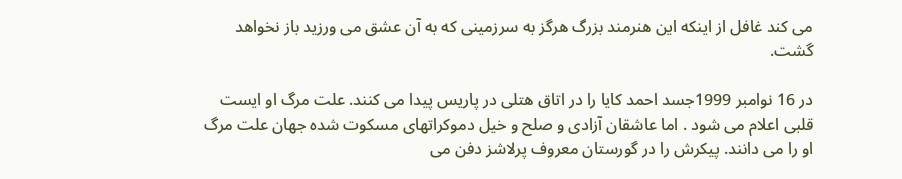می کند غافل از اینکه این هنرمند بزرگ هرگز به سرزمینی که به آن عشق می ورزید باز نخواهد گشت.

در 16 نوامبر 1999جسد احمد کایا را در اتاق هتلی در پاریس پیدا می کنند. علت مرگ او ایست قلبی اعلام می شود . اما عاشقان آزادی و صلح و خیل دموکراتهای مسکوت شده جهان علت مرگ او را می دانند. پیکرش را در گورستان معروف پرلاشز دفن می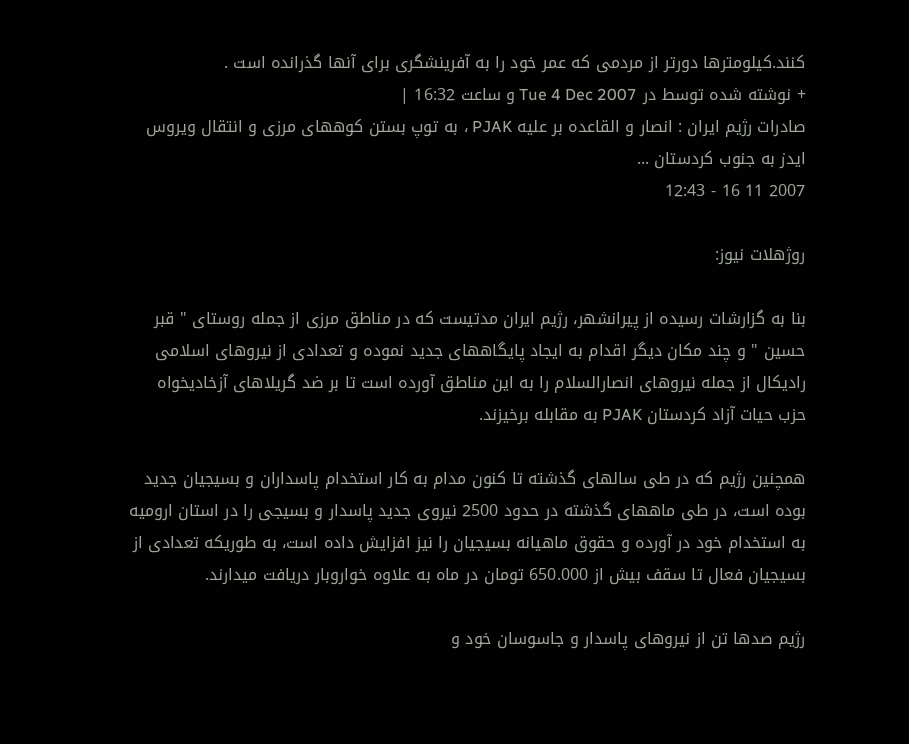کنند.کیلومترها دورتر از مردمی که عمر خود را به آفرینشگری برای آنها گذرانده است .
+ نوشته شده توسط در Tue 4 Dec 2007 و ساعت 16:32 |
صادرات رژیم ایران : انصار و القاعده‌ بر علیه‌ PJAK ، به‌ توپ بستن کوههای مرزی و انتقال ویروس ایدز به‌ جنوب کردستان ...
2007 11 16 - 12:43

روژهلات نیوز:

بنا به‌ گزارشات رسیده‌ از پیرانشهر، رژیم ایران مدتیست که‌ در مناطق مرزی از جمله‌ روستای " قبر حسین " و چند مکان دیگر اقدام به‌ ایجاد پایگاههای جدید نموده‌ و تعدادی از نیروهای اسلامی رادیکال از جمله‌ نیروهای انصارالسلام را به‌ این مناطق آورده‌ است تا بر ضد گریلاهای آزخادیخواه حزب حیات آزاد کردستان PJAK به‌ مقابله‌ برخیزند.

همچنین رژیم که‌ در طی سالهای گذشته‌ تا کنون مدام به‌ کار استخدام پاسداران و بسیجیان جدید بوده‌ است، در طی ماههای گذشته‌ در حدود 2500 نیروی جدید پاسدار و بسیجی را در استان ارومیه‌ به‌ استخدام خود در آورده‌ و حقوق ماهیانه‌ بسیجیان را نیز افزایش داده‌ است، به‌ طوریکه‌ تعدادی از بسیجیان فعال تا سقف بیش از 650.000 تومان در ماه به‌ علاوه‌ خواروبار دریافت میدارند.

رژیم صدها تن از نیروهای پاسدار و جاسوسان خود و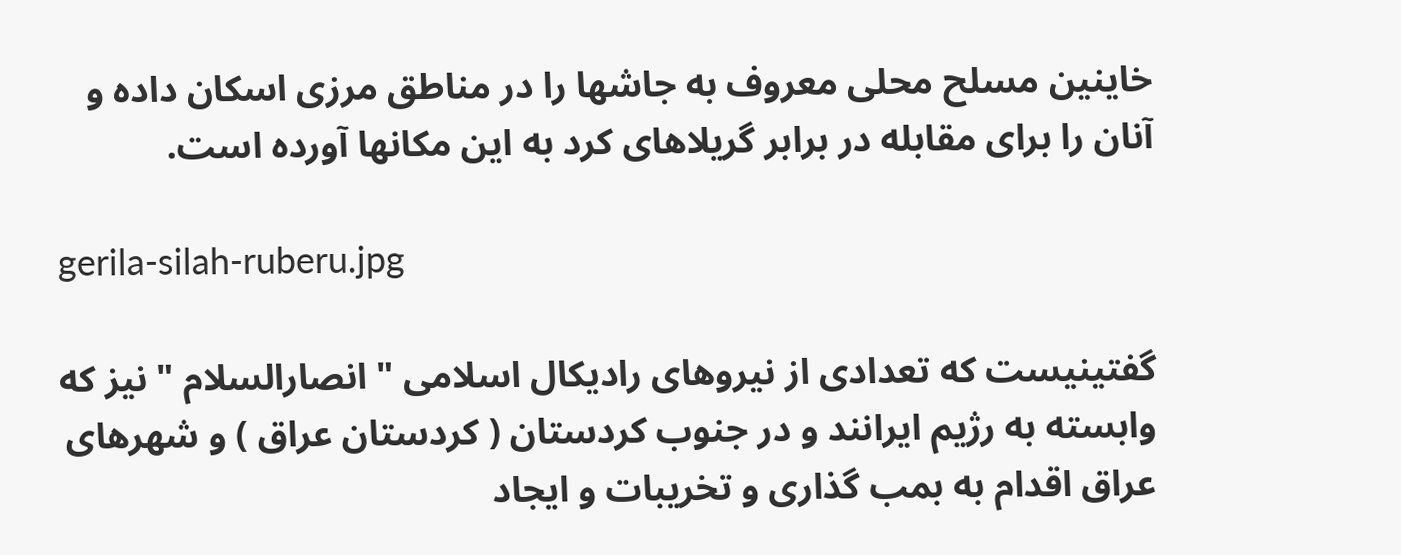خاینین مسلح محلی معروف به‌ جاشها را در مناطق مرزی اسکان داده‌ و آنان را برای مقابله‌ در برابر گریلاهای کرد به‌ این مکانها آورده‌ است.

gerila-silah-ruberu.jpg

گفتینیست که‌ تعدادی از نیروهای رادیکال اسلامی " انصارالسلام " نیز که‌ وابسته‌ به‌ رژیم ایرانند و در جنوب کردستان ( کردستان عراق ) و شهرهای عراق اقدام به‌ بمب گذاری و تخریبات و ایجاد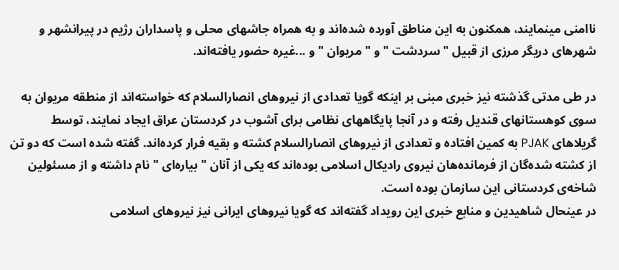ناامنی مینمایند، همکنون به‌ این مناطق آورده‌ شده‌اند و به‌ همراه جاشهای محلی و پاسداران رژیم در پیرانشهر و شهرهای دریگر مرزی از قبیل " سردشت " و " مریوان " و ...غیره‌ حضور یافته‌اند.

در طی مدتی گذشته‌ نیز خبری مبنی بر اینکه‌ گویا تعدادی از نیروهای انصارالسلام که‌ خواسته‌اند از منطقه‌ مریوان به‌ سوی کوهستانهای قندیل رفته‌ و در آنجا پایگاههای نظامی برای آشوب در کردستان عراق ایجاد نمایند، توسط گریلاهای PJAK به‌ کمین افتاده‌ و تعدادی از نیروهای انصارالسلام کشته‌ و بقیه‌ فرار کرده‌اند. گفته‌ شده‌ است که‌ دو تن از کشته‌ شده‌گان از فرمانده‌هان نیروی رادیکال اسلامی بوده‌اند که‌ یکی از آنان " بیاره‌ای " نام داشته‌ و از مسئولین شاخه‌ی کردستانی این سازمان بوده‌ است.
در عینحال شاهیدین و منابع خبری این رویداد گفته‌اند که‌ گویا نیروهای ایرانی نیز نیروهای اسلامی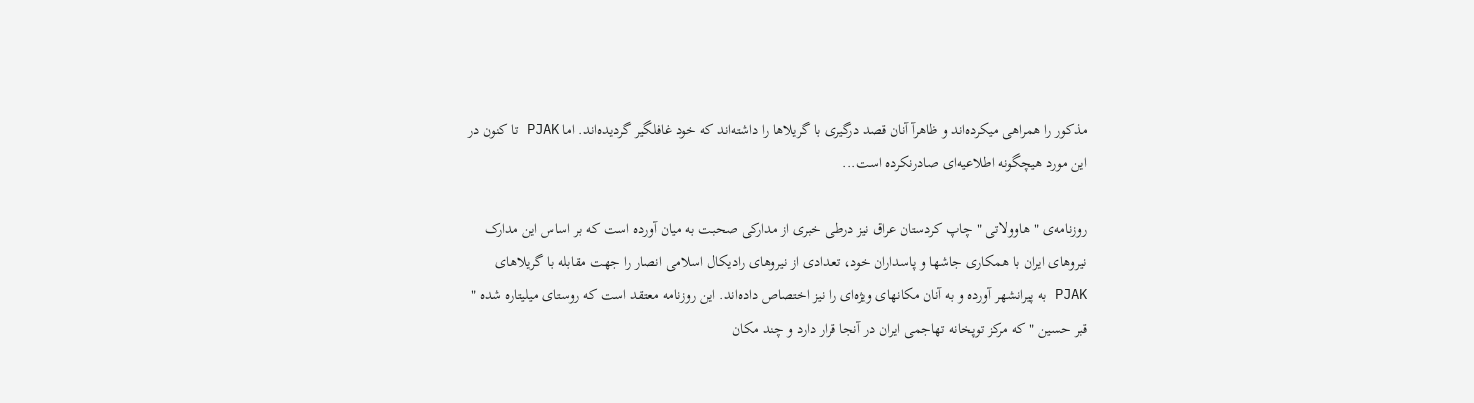مذکور را همراهی میکرده‌اند و ظاهرآ آنان قصد درگیری با گریلاها را داشته‌اند که‌ خود غافلگیر گردیده‌اند. اما PJAK تا کنون در این مورد هیچگونه‌ اطلاعیه‌ای صادرنکرده‌ است...

روزنامه‌ی " هاوولاتی " چاپ کردستان عراق نیز درطی خبری از مدارکی صحبت به‌ میان آورده‌ است که‌ بر اساس این مدارک نیروهای ایران با همکاری جاشها و پاسداران خود، تعدادی از نیروهای رادیکال اسلامی انصار را جهت مقابله‌ با گریلاهای PJAK به‌ پیرانشهر آورده‌ و به‌ آنان مکانهای ویژه‌ای را نیز اختصاص داده‌اند. این روزنامه‌ معتقد است که‌ روستای میلیتاره‌ شده‌ " قبر حسین " که‌ مرکز توپخانه‌ تهاجمی ایران در آنجا قرار دارد و چند مکان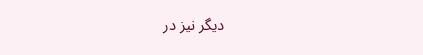دیگر نیز در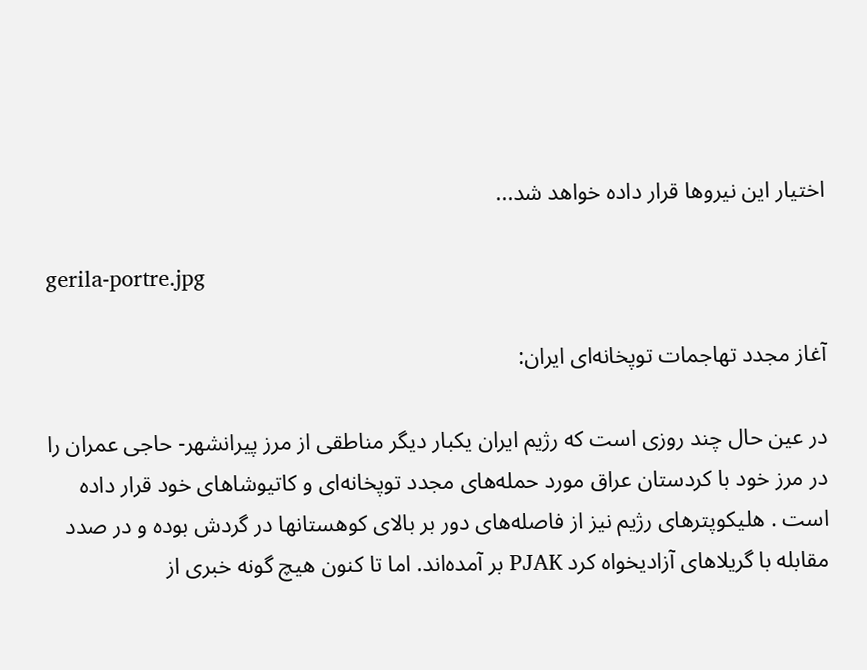اختیار این نیروها قرار داده‌ خواهد شد...

gerila-portre.jpg

آغاز مجدد تهاجمات توپخانه‌ای ایران:

در عین حال چند روزی است که‌ رژیم ایران یکبار دیگر مناطقی از مرز پیرانشهر- حاجی عمران را در مرز خود با کردستان عراق مورد حمله‌های مجدد توپخانه‌ای و کاتیوشاهای خود قرار داده‌ است . هلیکوپترهای رژیم نیز از فاصله‌های دور بر بالای کوهستانها در گردش بوده‌ و در صدد مقابله‌ با گریلاهای آزادیخواه کرد PJAK بر آمده‌اند. اما تا کنون هیچ گونه‌ خبری از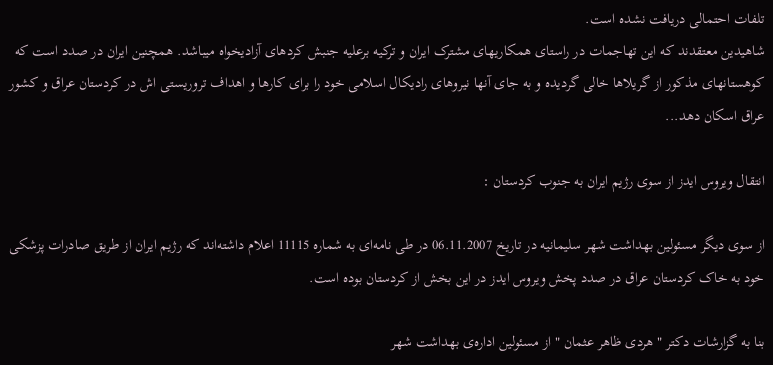تلفات احتمالی دریافت نشده‌ است.
شاهیدین معتقدند که‌ این تهاجمات در راستای همکاریهای مشترک ایران و ترکیه‌ برعلیه‌ جنبش کردهای آزادیخواه میباشد. همچنین ایران در صدد است که‌ کوهستانهای مذکور از گریلاها خالی گردیده‌ و به‌ جای آنها نیروهای رادیکال اسلامی خود را برای کارها و اهداف تروریستی اش در کردستان عراق و کشور عراق اسکان دهد...

انتقال ویروس ایدز از سوی رژیم ایران به‌ جنوب کردستان :

از سوی دیگر مسئولین بهداشت شهر سلیمانیه‌ در تاریخ 06.11.2007 در طی نامه‌ای به‌ شماره‌ 11115 اعلام داشته‌اند که‌ رژیم ایران از طریق صادرات پزشکی خود به‌ خاک کردستان عراق در صدد پخش ویروس ایدز در این بخش از کردستان بوده‌ است.

بنا به‌ گزارشات دکتر " هردی ظاهر عثمان " از مسئولین اداره‌ی بهداشت شهر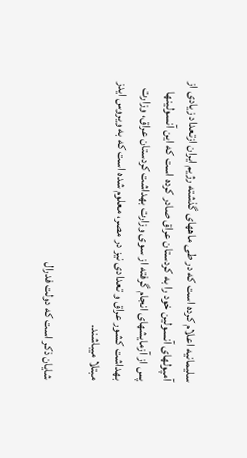سلیمانیه‌ اعلام کرده‌ است که‌ در طی ماههای گذشته‌ رژیم ایران ازتعداد زیادی از آمپولهای آنسولین خود را به‌ کردستان عراق صادر کرده‌ است که‌ این آنسولینها پس از آزمایشهای انجام گرفته‌ از سوی وزارت بهداشت کردستان عراق، وزارت بهداشت کشور عراق و تعدادی نیز در مصر، معلوم شده‌ است که‌ به‌ ویروس ایدز مبتلا میباشند.

شایان ذکر است که‌ دولت فدرال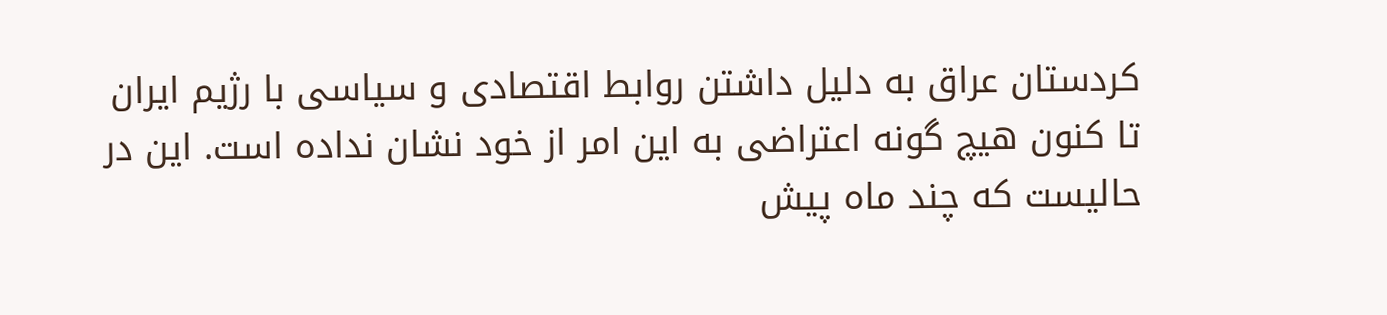کردستان عراق به‌ دلیل داشتن روابط اقتصادی و سیاسی با رژیم ایران تا کنون هیچ گونه‌ اعتراضی به‌ این امر از خود نشان نداده‌ است. این در حالیست که‌ چند ماه پیش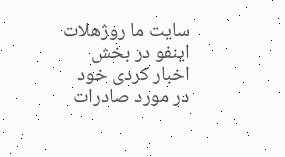سایت ما روژهلات اینفو در بخش اخبار کردی خود در مورد صادرات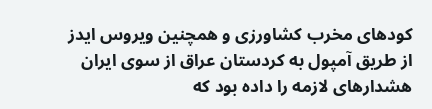کودهای مخرب کشاورزی و همچنین ویروس ایدز از طریق آمپول به‌ کردستان عراق از سوی ایران هشدارهای لازمه‌ را داده‌ بود که‌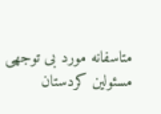متاسفانه‌ مورد بی توجهی مسئولین کردستان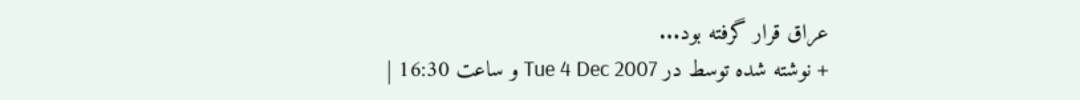عراق قرار گرفته‌ بود...
+ نوشته شده توسط در Tue 4 Dec 2007 و ساعت 16:30 |